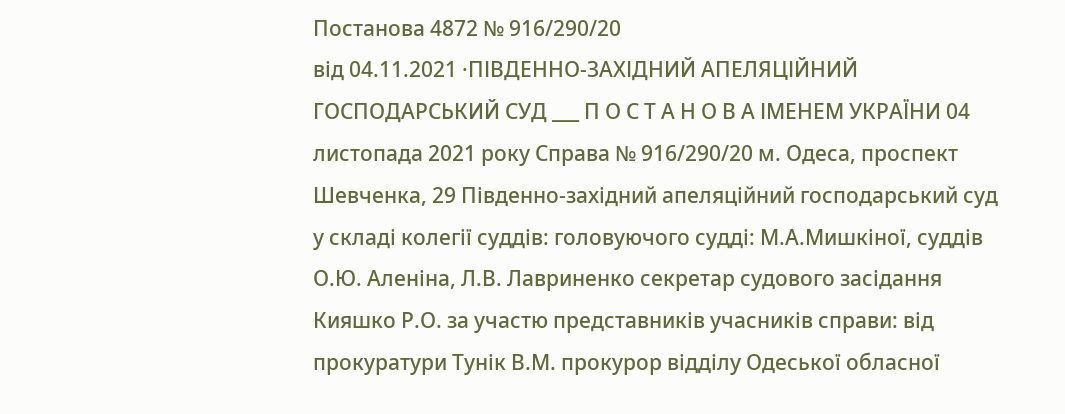Постанова 4872 № 916/290/20
від 04.11.2021 ·ПІВДЕННО-ЗАХІДНИЙ АПЕЛЯЦІЙНИЙ ГОСПОДАРСЬКИЙ СУД ___ П О С Т А Н О В А ІМЕНЕМ УКРАЇНИ 04 листопада 2021 року Справа № 916/290/20 м. Одеса, проспект Шевченка, 29 Південно-західний апеляційний господарський суд у складі колегії суддів: головуючого судді: М.А.Мишкіної, суддів О.Ю. Аленіна, Л.В. Лавриненко секретар судового засідання Кияшко Р.О. за участю представників учасників справи: від прокуратури Тунік В.М. прокурор відділу Одеської обласної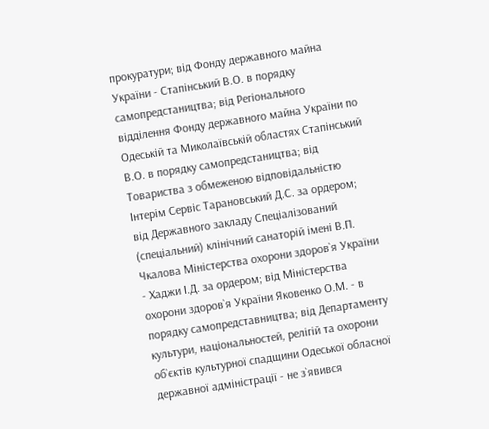прокуратури; від Фонду державного майна України - Стапінський В.О. в порядку самопредстаництва; від Регіонального відділення Фонду державного майна України по Одеській та Миколаївській областях Стапінський В.О. в порядку самопредстаництва; від Товариства з обмеженою відповідальністю Інтерім Сервіс Тарановський Д.С. за ордером; від Державного закладу Спеціалізований (спеціальний) клінічний санаторій імені В.П. Чкалова Міністерства охорони здоров`я України - Хаджи І.Д. за ордером; від Міністерства охорони здоров`я України Яковенко О.М. - в порядку самопредставництва; від Департаменту культури, національностей, релігій та охорони об`єктів культурної спадщини Одеської обласної державної адміністрації - не з`явився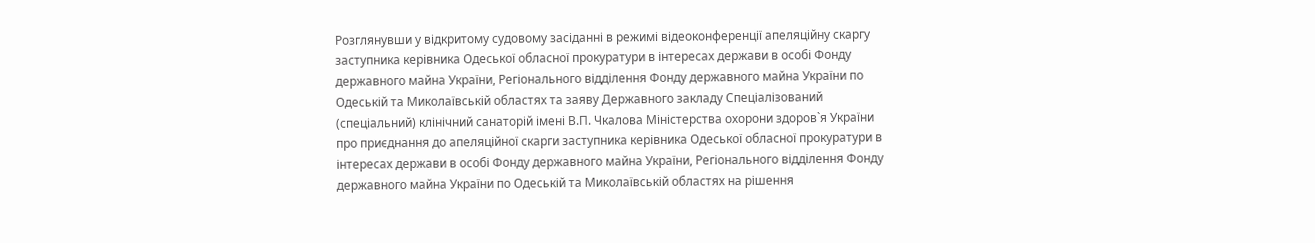Розглянувши у відкритому судовому засіданні в режимі відеоконференції апеляційну скаргу заступника керівника Одеської обласної прокуратури в інтересах держави в особі Фонду державного майна України, Регіонального відділення Фонду державного майна України по Одеській та Миколаївській областях та заяву Державного закладу Спеціалізований (спеціальний) клінічний санаторій імені В.П. Чкалова Міністерства охорони здоров`я України про приєднання до апеляційної скарги заступника керівника Одеської обласної прокуратури в інтересах держави в особі Фонду державного майна України, Регіонального відділення Фонду державного майна України по Одеській та Миколаївській областях на рішення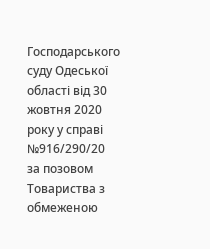Господарського суду Одеської області від 30 жовтня 2020 року у справі №916/290/20 за позовом Товариства з обмеженою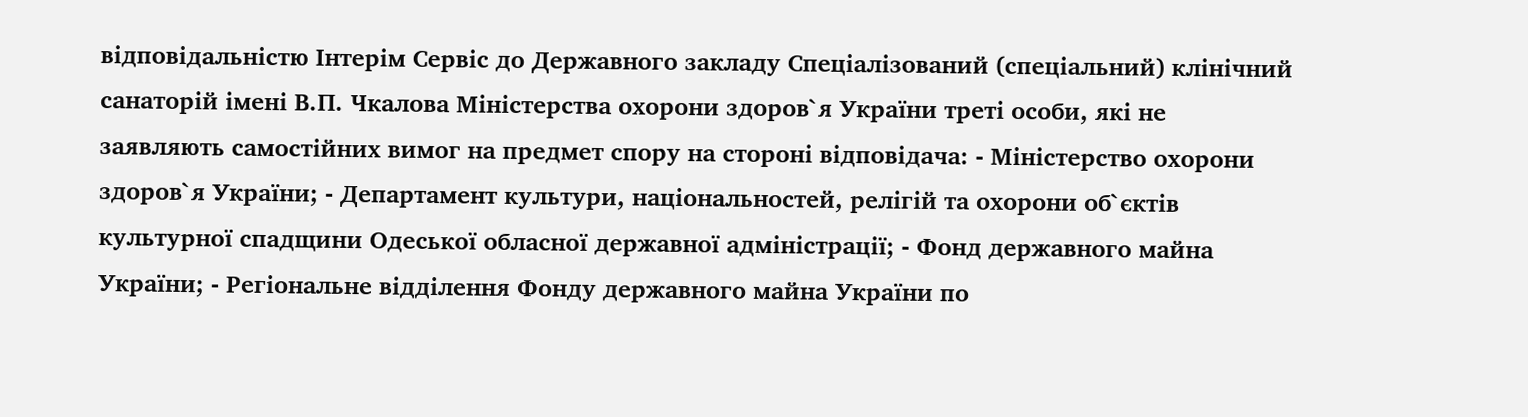відповідальністю Інтерім Сервіс до Державного закладу Спеціалізований (спеціальний) клінічний санаторій імені В.П. Чкалова Міністерства охорони здоров`я України треті особи, які не заявляють самостійних вимог на предмет спору на стороні відповідача: - Міністерство охорони здоров`я України; - Департамент культури, національностей, релігій та охорони об`єктів культурної спадщини Одеської обласної державної адміністрації; - Фонд державного майна України; - Регіональне відділення Фонду державного майна України по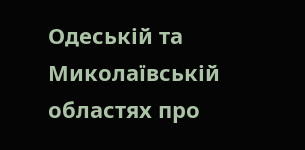Одеській та Миколаївській областях про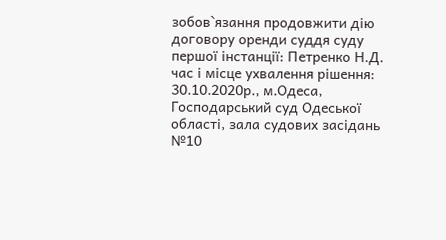зобов`язання продовжити дію договору оренди суддя суду першої інстанції: Петренко Н.Д. час і місце ухвалення рішення: 30.10.2020р., м.Одеса, Господарський суд Одеської області, зала судових засідань №10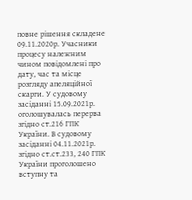повне рішення складене 09.11.2020р. Учасники процесу належним чином повідомлені про дату, час та місце розгляду апеляційної скарги. У судовому засіданні 15.09.2021р. оголошувалась перерва згідно ст.216 ГПК України. В судовому засіданні 04.11.2021р. згідно ст.ст.233, 240 ГПК України проголошено вступну та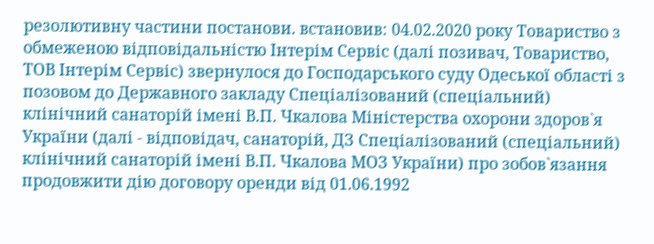резолютивну частини постанови. встановив: 04.02.2020 року Товариство з обмеженою відповідальністю Інтерім Сервіс (далі позивач, Товариство, ТОВ Інтерім Сервіс) звернулося до Господарського суду Одеської області з позовом до Державного закладу Спеціалізований (спеціальний) клінічний санаторій імені В.П. Чкалова Міністерства охорони здоров`я України (далі - відповідач, санаторій, ДЗ Спеціалізований (спеціальний) клінічний санаторій імені В.П. Чкалова МОЗ України) про зобов`язання продовжити дію договору оренди від 01.06.1992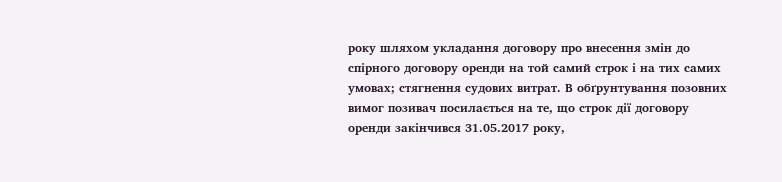року шляхом укладання договору про внесення змін до спірного договору оренди на той самий строк і на тих самих умовах; стягнення судових витрат. В обґрунтування позовних вимог позивач посилається на те, що строк дії договору оренди закінчився 31.05.2017 року,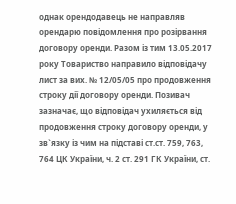однак орендодавець не направляв орендарю повідомлення про розірвання договору оренди. Разом із тим 13.05.2017 року Товариство направило відповідачу лист за вих. № 12/05/05 про продовження строку дії договору оренди. Позивач зазначає, що відповідач ухиляється від продовження строку договору оренди, у зв`язку із чим на підставі ст.ст. 759, 763, 764 ЦК України, ч. 2 ст. 291 ГК України, ст.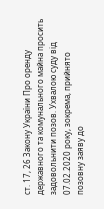ст. 17, 26 Закону України Про оренду державного та комунального майна просить задовольнити позов. Ухвалою суду від 07.02.2020 року, зокрема, прийнято позовну заяву до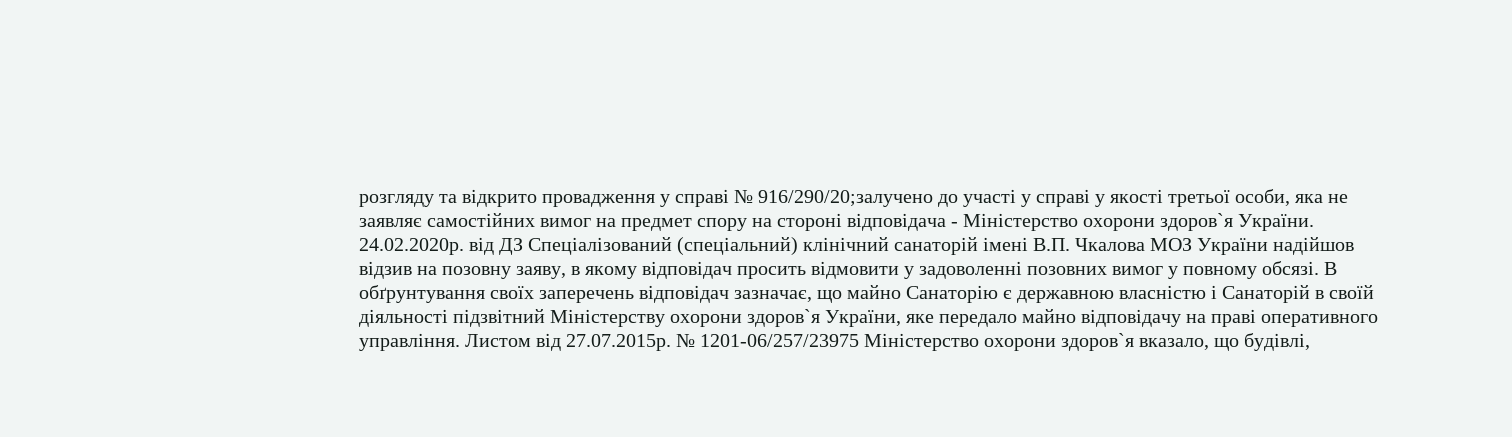розгляду та відкрито провадження у справі № 916/290/20;залучено до участі у справі у якості третьої особи, яка не заявляє самостійних вимог на предмет спору на стороні відповідача - Міністерство охорони здоров`я України. 24.02.2020р. від ДЗ Спеціалізований (спеціальний) клінічний санаторій імені В.П. Чкалова МОЗ України надійшов відзив на позовну заяву, в якому відповідач просить відмовити у задоволенні позовних вимог у повному обсязі. В обґрунтування своїх заперечень відповідач зазначає, що майно Санаторію є державною власністю і Санаторій в своїй діяльності підзвітний Міністерству охорони здоров`я України, яке передало майно відповідачу на праві оперативного управління. Листом від 27.07.2015р. № 1201-06/257/23975 Міністерство охорони здоров`я вказало, що будівлі,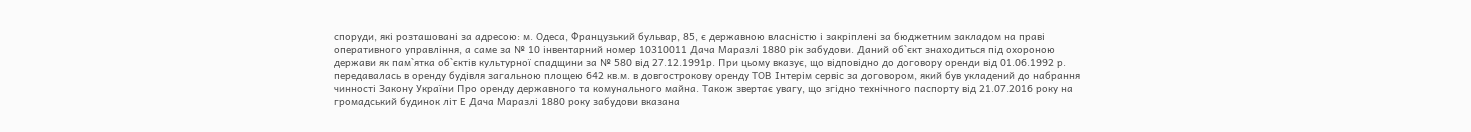споруди, які розташовані за адресою: м. Одеса, Французький бульвар, 85, є державною власністю і закріплені за бюджетним закладом на праві оперативного управління, а саме за № 10 інвентарний номер 10310011 Дача Маразлі 1880 рік забудови. Даний об`єкт знаходиться під охороною держави як пам`ятка об`єктів культурної спадщини за № 580 від 27.12.1991р. При цьому вказує, що відповідно до договору оренди від 01.06.1992 р. передавалась в оренду будівля загальною площею 642 кв.м. в довгострокову оренду ТОВ Інтерім сервіс за договором, який був укладений до набрання чинності Закону України Про оренду державного та комунального майна. Також звертає увагу, що згідно технічного паспорту від 21.07.2016 року на громадський будинок літ Е Дача Маразлі 1880 року забудови вказана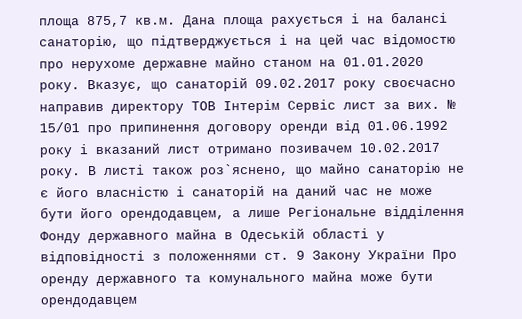площа 875,7 кв.м. Дана площа рахується і на балансі санаторію, що підтверджується і на цей час відомостю про нерухоме державне майно станом на 01.01.2020 року. Вказує, що санаторій 09.02.2017 року своєчасно направив директору ТОВ Інтерім Сервіс лист за вих. № 15/01 про припинення договору оренди від 01.06.1992 року і вказаний лист отримано позивачем 10.02.2017 року. В листі також роз`яснено, що майно санаторію не є його власністю і санаторій на даний час не може бути його орендодавцем, а лише Регіональне відділення Фонду державного майна в Одеській області у відповідності з положеннями ст. 9 Закону України Про оренду державного та комунального майна може бути орендодавцем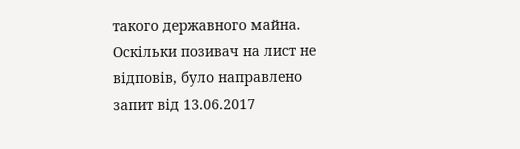такого державного майна. Оскільки позивач на лист не відповів, було направлено запит від 13.06.2017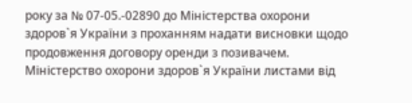року за № 07-05.-02890 до Міністерства охорони здоров`я України з проханням надати висновки щодо продовження договору оренди з позивачем. Міністерство охорони здоров`я України листами від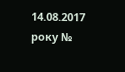14.08.2017 року №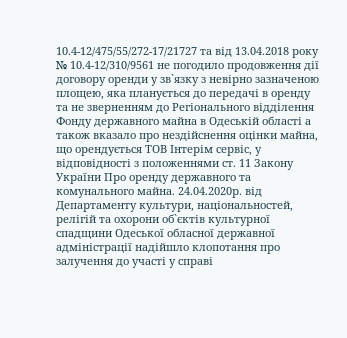10.4-12/475/55/272-17/21727 та від 13.04.2018 року № 10.4-12/310/9561 не погодило продовження дії договору оренди у зв`язку з невірно зазначеною площею, яка планується до передачі в оренду та не зверненням до Регіонального відділення Фонду державного майна в Одеській області а також вказало про нездійснення оцінки майна, що орендується ТОВ Інтерім сервіс, у відповідності з положеннями ст. 11 Закону України Про оренду державного та комунального майна. 24.04.2020р. від Департаменту культури, національностей, релігій та охорони об`єктів культурної спадщини Одеської обласної державної адміністрації надійшло клопотання про залучення до участі у справі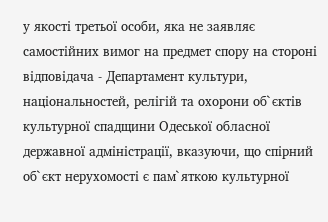у якості третьої особи, яка не заявляє самостійних вимог на предмет спору на стороні відповідача - Департамент культури, національностей, релігій та охорони об`єктів культурної спадщини Одеської обласної державної адміністрації, вказуючи, що спірний об`єкт нерухомості є пам`яткою культурної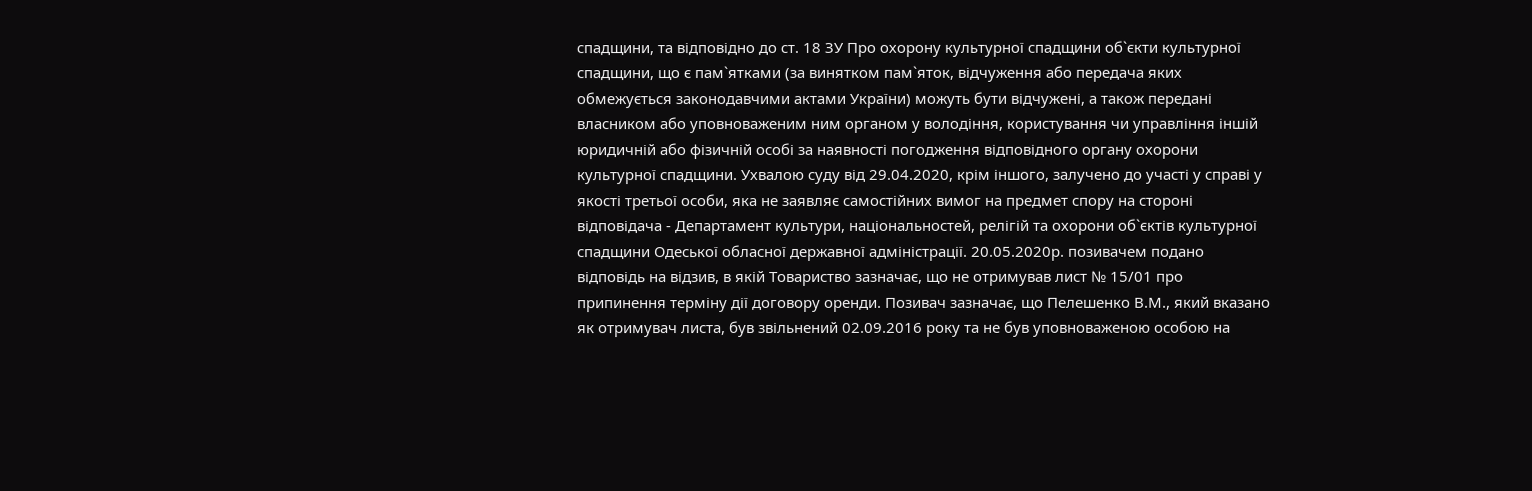спадщини, та відповідно до ст. 18 ЗУ Про охорону культурної спадщини об`єкти культурної спадщини, що є пам`ятками (за винятком пам`яток, відчуження або передача яких обмежується законодавчими актами України) можуть бути відчужені, а також передані власником або уповноваженим ним органом у володіння, користування чи управління іншій юридичній або фізичній особі за наявності погодження відповідного органу охорони культурної спадщини. Ухвалою суду від 29.04.2020, крім іншого, залучено до участі у справі у якості третьої особи, яка не заявляє самостійних вимог на предмет спору на стороні відповідача - Департамент культури, національностей, релігій та охорони об`єктів культурної спадщини Одеської обласної державної адміністрації. 20.05.2020р. позивачем подано відповідь на відзив, в якій Товариство зазначає, що не отримував лист № 15/01 про припинення терміну дії договору оренди. Позивач зазначає, що Пелешенко В.М., який вказано як отримувач листа, був звільнений 02.09.2016 року та не був уповноваженою особою на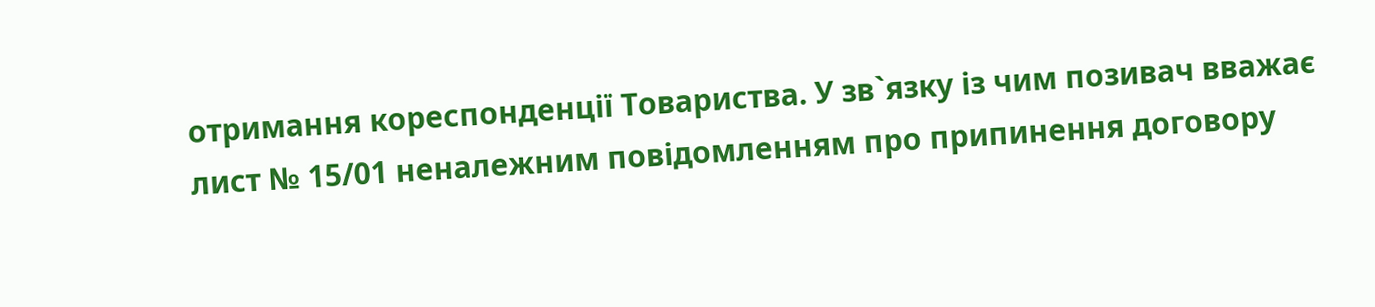отримання кореспонденції Товариства. У зв`язку із чим позивач вважає лист № 15/01 неналежним повідомленням про припинення договору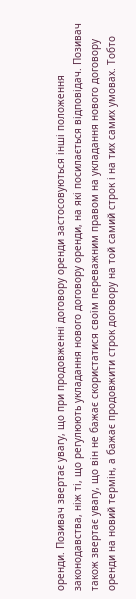оренди. Позивач звертає увагу, що при продовженні договору оренди застосовуються інші положення законодавства, ніж ті, що регулюють укладання нового договору оренди, на які посилається відповідач. Позивач також звертає увагу, що він не бажає скористатися своїм переважним правом на укладання нового договору оренди на новий термін, а бажає продовжити строк договору на той самий строк і на тих самих умовах. Тобто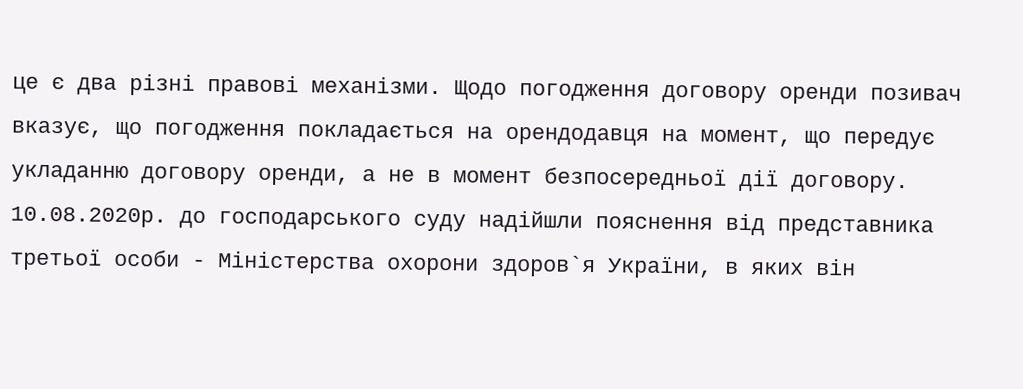це є два різні правові механізми. Щодо погодження договору оренди позивач вказує, що погодження покладається на орендодавця на момент, що передує укладанню договору оренди, а не в момент безпосередньої дії договору. 10.08.2020р. до господарського суду надійшли пояснення від представника третьої особи - Міністерства охорони здоров`я України, в яких він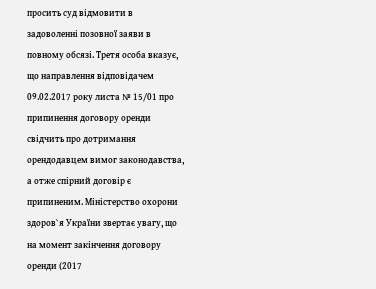просить суд відмовити в задоволенні позовної заяви в повному обсязі. Третя особа вказує, що направлення відповідачем 09.02.2017 року листа № 15/01 про припинення договору оренди свідчить про дотримання орендодавцем вимог законодавства, а отже спірний договір є припиненим. Міністерство охорони здоров`я України звертає увагу, що на момент закінчення договору оренди (2017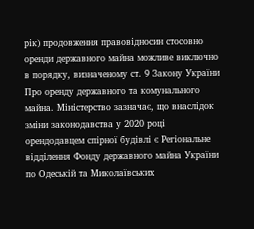рік) продовження правовідносин стосовно оренди державного майна можливе виключно в порядку, визначеному ст. 9 Закону України Про оренду державного та комунального майна. Міністерство зазначає, що внаслідок зміни законодавства у 2020 році орендодавцем спірної будівлі є Регіональне відділення Фонду державного майна України по Одеській та Миколаївських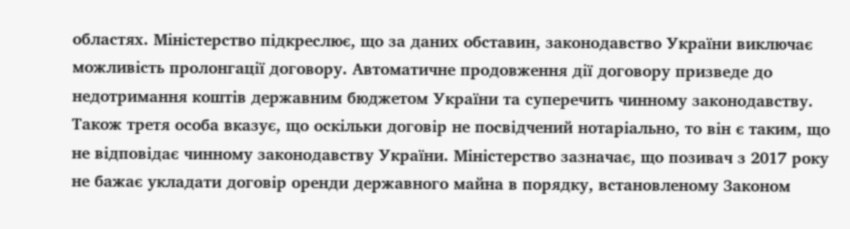областях. Міністерство підкреслює, що за даних обставин, законодавство України виключає можливість пролонгації договору. Автоматичне продовження дії договору призведе до недотримання коштів державним бюджетом України та суперечить чинному законодавству. Також третя особа вказує, що оскільки договір не посвідчений нотаріально, то він є таким, що не відповідає чинному законодавству України. Міністерство зазначає, що позивач з 2017 року не бажає укладати договір оренди державного майна в порядку, встановленому Законом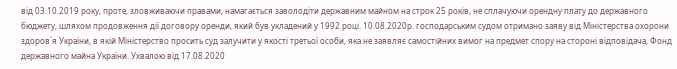від 03.10.2019 року, проте, зловживаючи правами, намагається заволодіти державним майном на строк 25 років, не сплачуючи орендну плату до державного бюджету, шляхом продовження дії договору оренди, який був укладений у 1992 році. 10.08.2020р. господарським судом отримано заяву від Міністерства охорони здоров`я України, в якій Міністерство просить суд залучити у якості третьої особи, яка не заявляє самостійних вимог на предмет спору на стороні відповідача, Фонд державного майна України. Ухвалою від 17.08.2020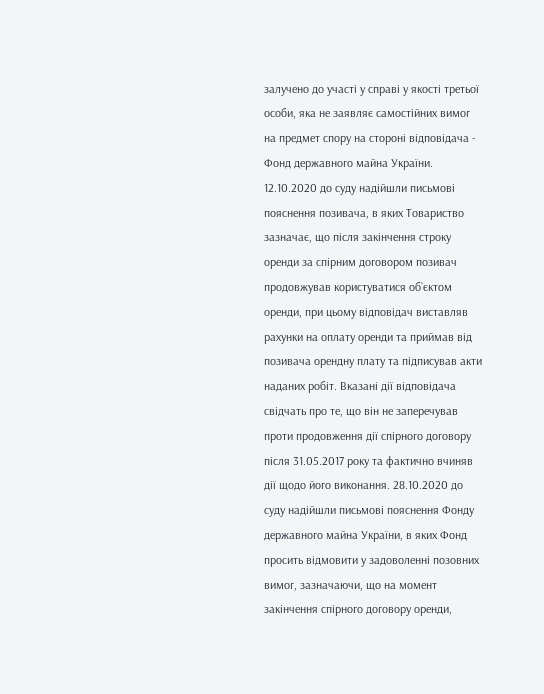залучено до участі у справі у якості третьої особи, яка не заявляє самостійних вимог на предмет спору на стороні відповідача - Фонд державного майна України. 12.10.2020 до суду надійшли письмові пояснення позивача, в яких Товариство зазначає, що після закінчення строку оренди за спірним договором позивач продовжував користуватися об`єктом оренди, при цьому відповідач виставляв рахунки на оплату оренди та приймав від позивача орендну плату та підписував акти наданих робіт. Вказані дії відповідача свідчать про те, що він не заперечував проти продовження дії спірного договору після 31.05.2017 року та фактично вчиняв дії щодо його виконання. 28.10.2020 до суду надійшли письмові пояснення Фонду державного майна України, в яких Фонд просить відмовити у задоволенні позовних вимог, зазначаючи, що на момент закінчення спірного договору оренди,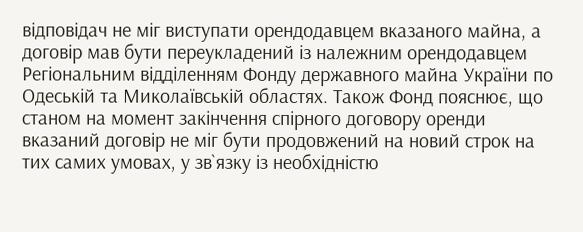відповідач не міг виступати орендодавцем вказаного майна, а договір мав бути переукладений із належним орендодавцем Регіональним відділенням Фонду державного майна України по Одеській та Миколаївській областях. Також Фонд пояснює, що станом на момент закінчення спірного договору оренди вказаний договір не міг бути продовжений на новий строк на тих самих умовах, у зв`язку із необхідністю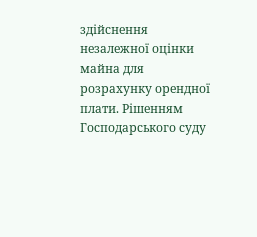здійснення незалежної оцінки майна для розрахунку орендної плати. Рішенням Господарського суду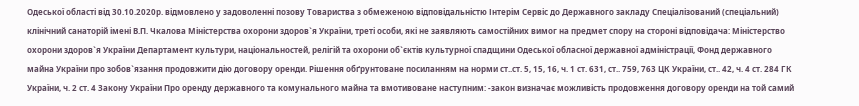Одеської області від 30.10.2020р. відмовлено у задоволенні позову Товариства з обмеженою відповідальністю Інтерім Сервіс до Державного закладу Спеціалізований (спеціальний) клінічний санаторій імені В.П. Чкалова Міністерства охорони здоров`я України, треті особи, які не заявляють самостійних вимог на предмет спору на стороні відповідача: Міністерство охорони здоров`я України Департамент культури, національностей, релігій та охорони об`єктів культурної спадщини Одеської обласної державної адміністрації, Фонд державного майна України про зобов`язання продовжити дію договору оренди. Рішення обґрунтоване посиланням на норми ст..ст. 5, 15, 16, ч. 1 ст. 631, ст.. 759, 763 ЦК України, ст.. 42, ч. 4 ст. 284 ГК України, ч. 2 ст. 4 Закону України Про оренду державного та комунального майна та вмотивоване наступним: -закон визначає можливість продовження договору оренди на той самий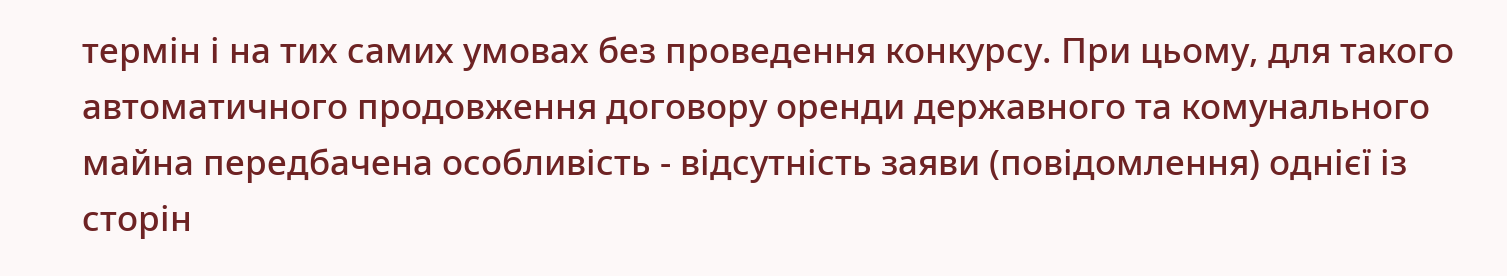термін і на тих самих умовах без проведення конкурсу. При цьому, для такого автоматичного продовження договору оренди державного та комунального майна передбачена особливість - відсутність заяви (повідомлення) однієї із сторін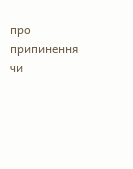про припинення чи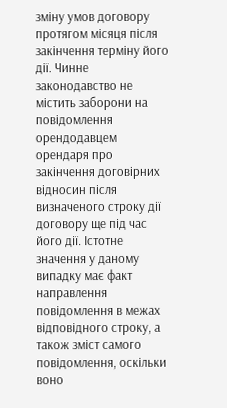зміну умов договору протягом місяця після закінчення терміну його дії. Чинне законодавство не містить заборони на повідомлення орендодавцем орендаря про закінчення договірних відносин після визначеного строку дії договору ще під час його дії. Істотне значення у даному випадку має факт направлення повідомлення в межах відповідного строку, а також зміст самого повідомлення, оскільки воно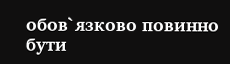обов`язково повинно бути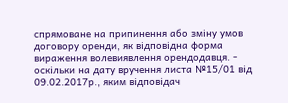спрямоване на припинення або зміну умов договору оренди, як відповідна форма вираження волевиявлення орендодавця. - оскільки на дату вручення листа №15/01 від 09.02.2017р., яким відповідач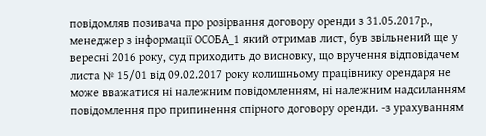повідомляв позивача про розірвання договору оренди з 31.05.2017р., менеджер з інформації ОСОБА_1 який отримав лист, був звільнений ще у вересні 2016 року, суд приходить до висновку, що вручення відповідачем листа № 15/01 від 09.02.2017 року колишньому працівнику орендаря не може вважатися ні належним повідомленням, ні належним надсиланням повідомлення про припинення спірного договору оренди. -з урахуванням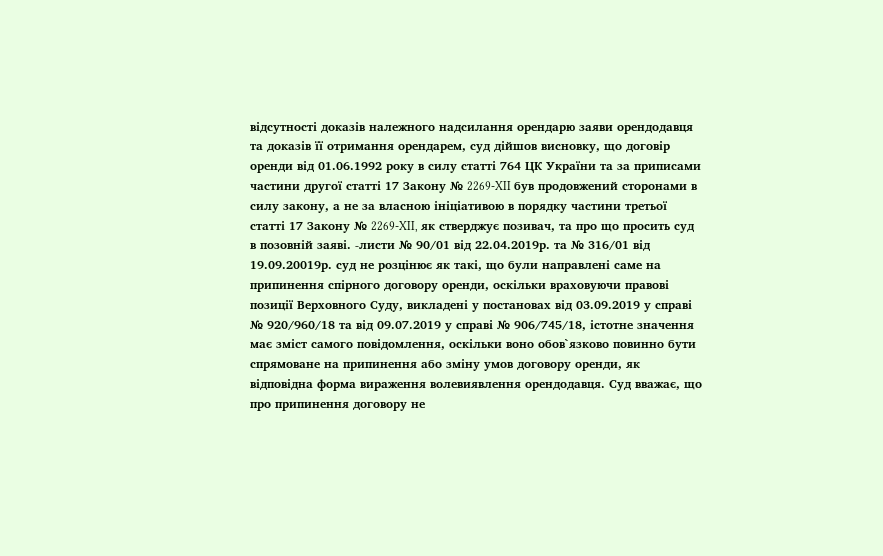відсутності доказів належного надсилання орендарю заяви орендодавця та доказів її отримання орендарем, суд дійшов висновку, що договір оренди від 01.06.1992 року в силу статті 764 ЦК України та за приписами частини другої статті 17 Закону № 2269-XII був продовжений сторонами в силу закону, а не за власною ініціативою в порядку частини третьої статті 17 Закону № 2269-XII, як стверджує позивач, та про що просить суд в позовній заяві. -листи № 90/01 від 22.04.2019р. та № 316/01 від 19.09.20019р. суд не розцінює як такі, що були направлені саме на припинення спірного договору оренди, оскільки враховуючи правові позиції Верховного Суду, викладені у постановах від 03.09.2019 у справі № 920/960/18 та від 09.07.2019 у справі № 906/745/18, істотне значення має зміст самого повідомлення, оскільки воно обов`язково повинно бути спрямоване на припинення або зміну умов договору оренди, як відповідна форма вираження волевиявлення орендодавця. Суд вважає, що про припинення договору не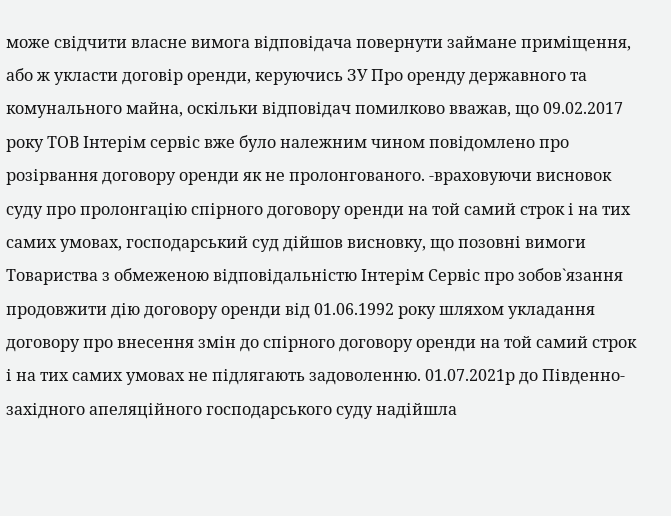може свідчити власне вимога відповідача повернути займане приміщення, або ж укласти договір оренди, керуючись ЗУ Про оренду державного та комунального майна, оскільки відповідач помилково вважав, що 09.02.2017 року ТОВ Інтерім сервіс вже було належним чином повідомлено про розірвання договору оренди як не пролонгованого. -враховуючи висновок суду про пролонгацію спірного договору оренди на той самий строк і на тих самих умовах, господарський суд дійшов висновку, що позовні вимоги Товариства з обмеженою відповідальністю Інтерім Сервіс про зобов`язання продовжити дію договору оренди від 01.06.1992 року шляхом укладання договору про внесення змін до спірного договору оренди на той самий строк і на тих самих умовах не підлягають задоволенню. 01.07.2021р до Південно-західного апеляційного господарського суду надійшла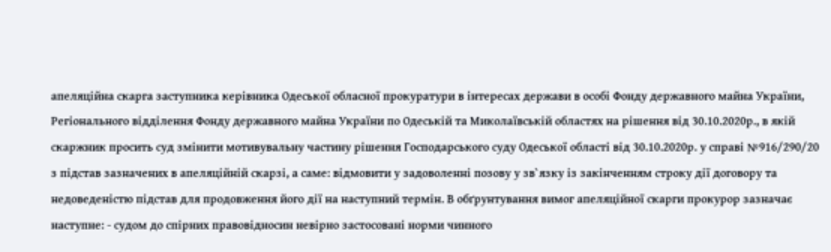апеляційна скарга заступника керівника Одеської обласної прокуратури в інтересах держави в особі Фонду державного майна України, Регіонального відділення Фонду державного майна України по Одеській та Миколаївській областях на рішення від 30.10.2020р., в якій скаржник просить суд змінити мотивувальну частину рішення Господарського суду Одеської області від 30.10.2020р. у справі №916/290/20 з підстав зазначених в апеляційній скарзі, а саме: відмовити у задоволенні позову у зв`язку із закінченням строку дії договору та недоведеністю підстав для продовження його дії на наступний термін. В обґрунтування вимог апеляційної скарги прокурор зазначає наступне: - судом до спірних правовідносин невірно застосовані норми чинного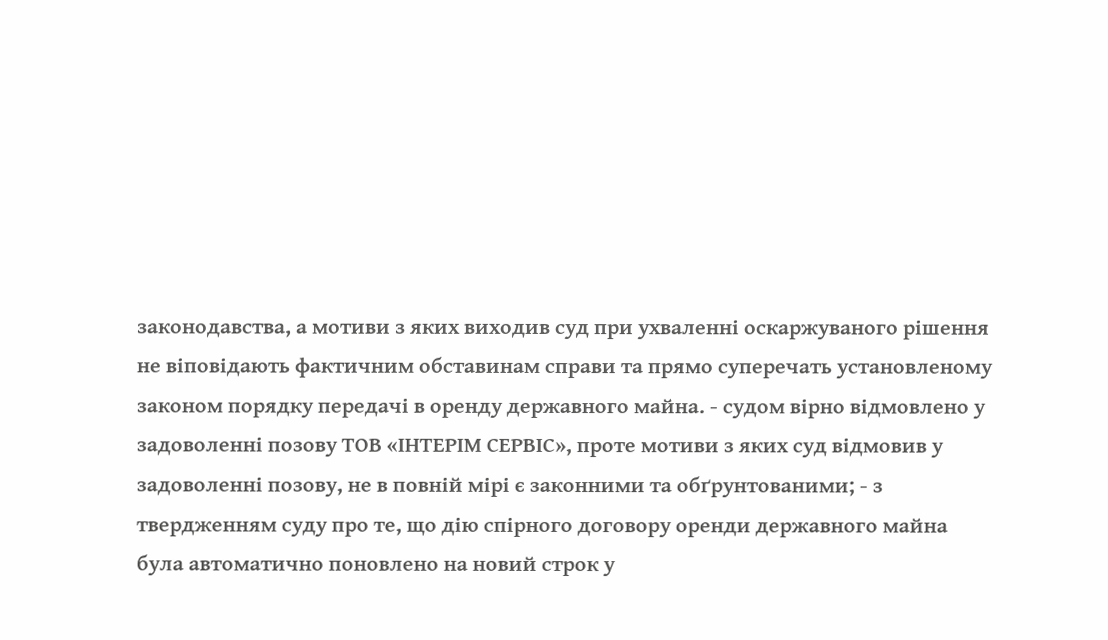законодавства, а мотиви з яких виходив суд при ухваленні оскаржуваного рішення не віповідають фактичним обставинам справи та прямо суперечать установленому законом порядку передачі в оренду державного майна. - судом вірно відмовлено у задоволенні позову ТОВ «ІНТЕРІМ СЕРВІС», проте мотиви з яких суд відмовив у задоволенні позову, не в повній мірі є законними та обґрунтованими; - з твердженням суду про те, що дію спірного договору оренди державного майна була автоматично поновлено на новий строк у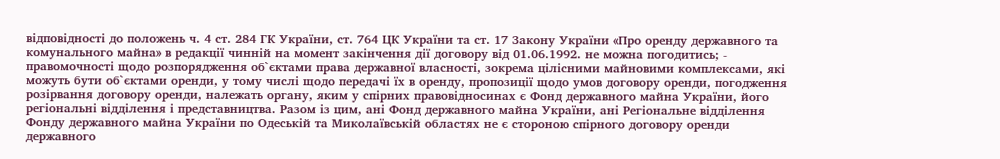відповідності до положень ч. 4 ст. 284 ГК України, ст. 764 ЦК України та ст. 17 Закону України «Про оренду державного та комунального майна» в редакції чинній на момент закінчення дії договору від 01.06.1992. не можна погодитись; - правомочності щодо розпорядження об`єктами права державної власності, зокрема цілісними майновими комплексами, які можуть бути об`єктами оренди, у тому числі щодо передачі їх в оренду, пропозиції щодо умов договору оренди, погодження розірвання договору оренди, належать органу, яким у спірних правовідносинах є Фонд державного майна України, його регіональні відділення і представництва. Разом із цим, ані Фонд державного майна України, ані Регіональне відділення Фонду державного майна України по Одеській та Миколаївській областях не є стороною спірного договору оренди державного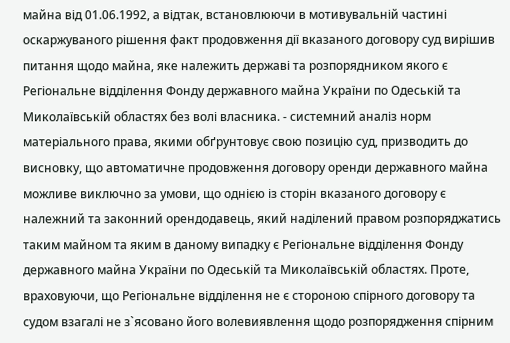майна від 01.06.1992, а відтак, встановлюючи в мотивувальній частині оскаржуваного рішення факт продовження дії вказаного договору суд вирішив питання щодо майна, яке належить державі та розпорядником якого є Регіональне відділення Фонду державного майна України по Одеській та Миколаївській областях без волі власника. - системний аналіз норм матеріального права, якими обґрунтовує свою позицію суд, призводить до висновку, що автоматичне продовження договору оренди державного майна можливе виключно за умови, що однією із сторін вказаного договору є належний та законний орендодавець, який наділений правом розпоряджатись таким майном та яким в даному випадку є Регіональне відділення Фонду державного майна України по Одеській та Миколаївській областях. Проте, враховуючи, що Регіональне відділення не є стороною спірного договору та судом взагалі не з`ясовано його волевиявлення щодо розпорядження спірним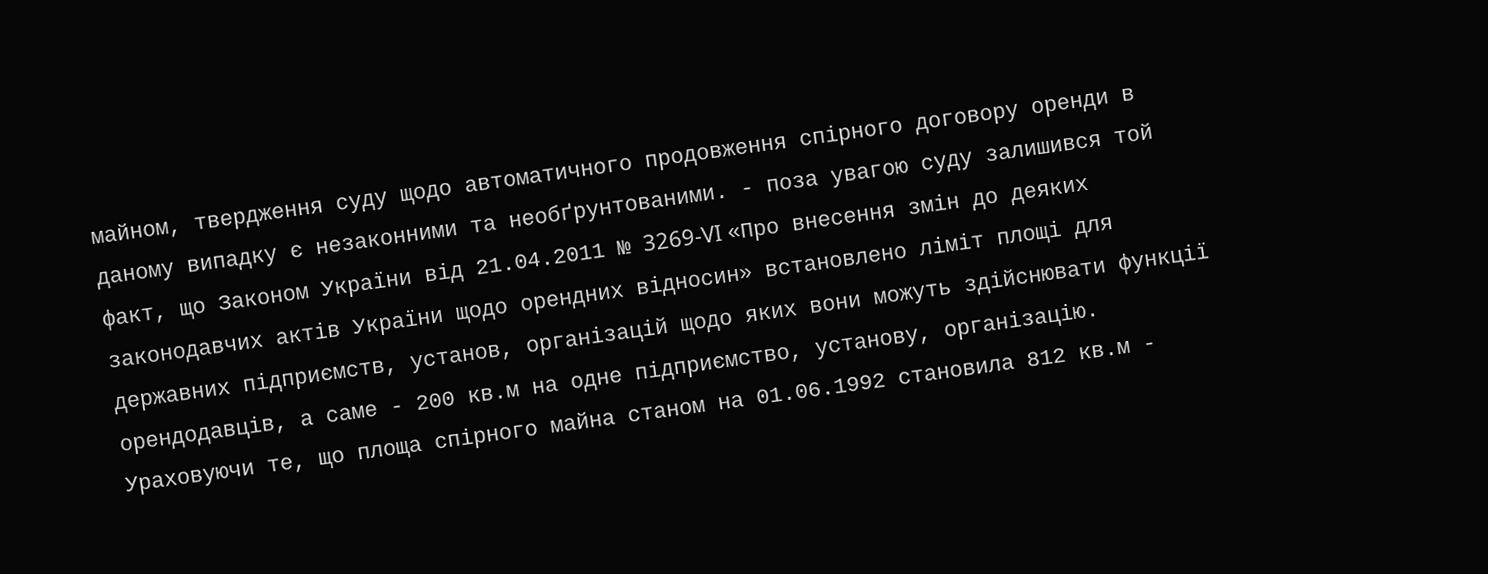майном, твердження суду щодо автоматичного продовження спірного договору оренди в даному випадку є незаконними та необґрунтованими. - поза увагою суду залишився той факт, що Законом України від 21.04.2011 № 3269-VI «Про внесення змін до деяких законодавчих актів України щодо орендних відносин» встановлено ліміт площі для державних підприємств, установ, організацій щодо яких вони можуть здійснювати функції орендодавців, а саме - 200 кв.м на одне підприємство, установу, організацію. Ураховуючи те, що площа спірного майна станом на 01.06.1992 становила 812 кв.м -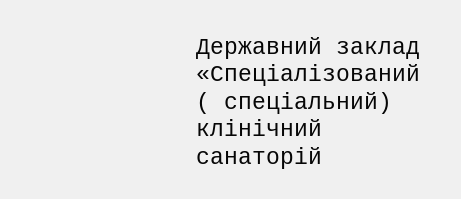Державний заклад «Спеціалізований ( спеціальний) клінічний санаторій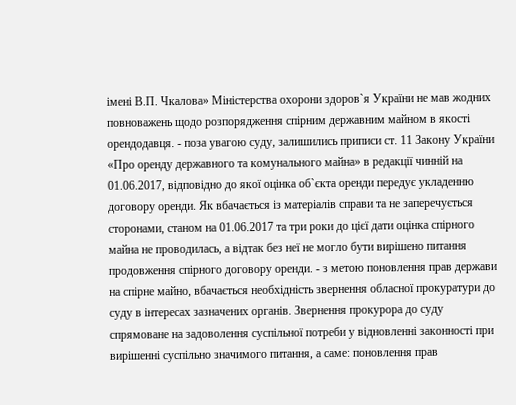імені В.П. Чкалова» Міністерства охорони здоров`я України не мав жодних повноважень щодо розпорядження спірним державним майном в якості орендодавця. - поза увагою суду, залишились приписи ст. 11 Закону України «Про оренду державного та комунального майна» в редакції чинній на 01.06.2017, відповідно до якої оцінка об`єкта оренди передує укладенню договору оренди. Як вбачається із матеріалів справи та не заперечується сторонами, станом на 01.06.2017 та три роки до цієї дати оцінка спірного майна не проводилась, а відтак без неї не могло бути вирішено питання продовження спірного договору оренди. - з метою поновлення прав держави на спірне майно, вбачається необхідність звернення обласної прокуратури до суду в інтересах зазначених органів. Звернення прокурора до суду спрямоване на задоволення суспільної потреби у відновленні законності при вирішенні суспільно значимого питання, а саме: поновлення прав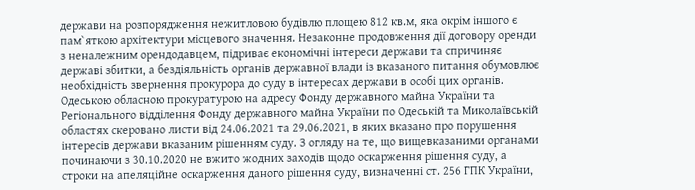держави на розпорядження нежитловою будівлю площею 812 кв.м, яка окрім іншого є пам`яткою архітектури місцевого значення. Незаконне продовження дії договору оренди з неналежним орендодавцем, підриває економічні інтереси держави та спричиняє державі збитки, а бездіяльність органів державної влади із вказаного питання обумовлює необхідність звернення прокурора до суду в інтересах держави в особі цих органів. Одеською обласною прокуратурою на адресу Фонду державного майна України та Регіонального відділення Фонду державного майна України по Одеській та Миколаївській областях скеровано листи від 24.06.2021 та 29.06.2021, в яких вказано про порушення інтересів держави вказаним рішенням суду. З огляду на те, що вищевказаними органами починаючи з 30.10.2020 не вжито жодних заходів щодо оскарження рішення суду, а строки на апеляційне оскарження даного рішення суду, визначенні ст. 256 ГПК України,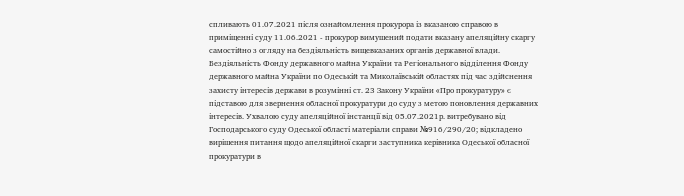спливають 01.07.2021 після ознайомлення прокурора із вказаною справою в приміщенні суду 11.06.2021 - прокурор вимушений подати вказану апеляційну скаргу самостійно з огляду на бездіяльність вищевказаних органів державної влади. Бездіяльність Фонду державного майна України та Регіонального відділення Фонду державного майна України по Одеській та Миколаївській областях під час здійснення захисту інтересів держави в розумінні ст. 23 Закону України «Про прокуратуру» є підставою для звернення обласної прокуратури до суду з метою поновлення державних інтересів. Ухвалою суду апеляційної інстанції від 05.07.2021р. витребувано від Господарського суду Одеської області матеріали справи №916/290/20; відкладено вирішення питання щодо апеляційної скарги заступника керівника Одеської обласної прокуратури в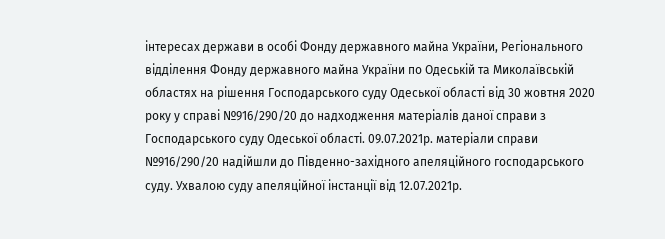інтересах держави в особі Фонду державного майна України, Регіонального відділення Фонду державного майна України по Одеській та Миколаївській областях на рішення Господарського суду Одеської області від 30 жовтня 2020 року у справі №916/290/20 до надходження матеріалів даної справи з Господарського суду Одеської області. 09.07.2021р. матеріали справи №916/290/20 надійшли до Південно-західного апеляційного господарського суду. Ухвалою суду апеляційної інстанції від 12.07.2021р.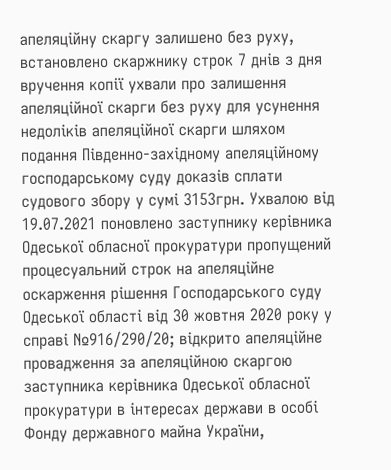апеляційну скаргу залишено без руху, встановлено скаржнику строк 7 днів з дня вручення копії ухвали про залишення апеляційної скарги без руху для усунення недоліків апеляційної скарги шляхом подання Південно-західному апеляційному господарському суду доказів сплати судового збору у сумі 3153грн. Ухвалою від 19.07.2021 поновлено заступнику керівника Одеської обласної прокуратури пропущений процесуальний строк на апеляційне оскарження рішення Господарського суду Одеської області від 30 жовтня 2020 року у справі №916/290/20; відкрито апеляційне провадження за апеляційною скаргою заступника керівника Одеської обласної прокуратури в інтересах держави в особі Фонду державного майна України,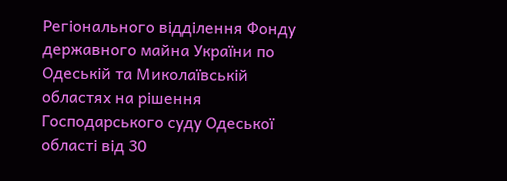Регіонального відділення Фонду державного майна України по Одеській та Миколаївській областях на рішення Господарського суду Одеської області від 30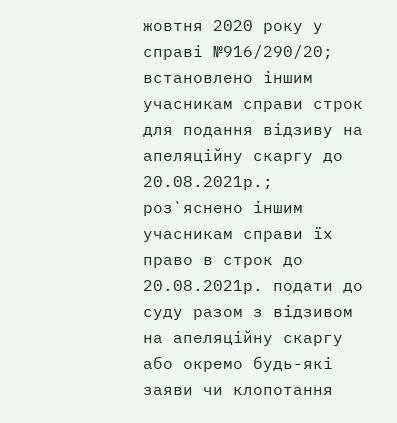жовтня 2020 року у справі №916/290/20; встановлено іншим учасникам справи строк для подання відзиву на апеляційну скаргу до 20.08.2021р.; роз`яснено іншим учасникам справи їх право в строк до 20.08.2021р. подати до суду разом з відзивом на апеляційну скаргу або окремо будь-які заяви чи клопотання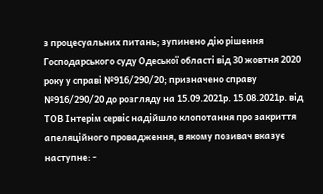з процесуальних питань; зупинено дію рішення Господарського суду Одеської області від 30 жовтня 2020 року у справі №916/290/20; призначено справу №916/290/20 до розгляду на 15.09.2021р. 15.08.2021р. від ТОВ Інтерім сервіс надійшло клопотання про закриття апеляційного провадження, в якому позивач вказує наступне: -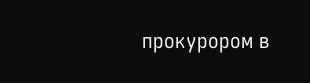прокурором в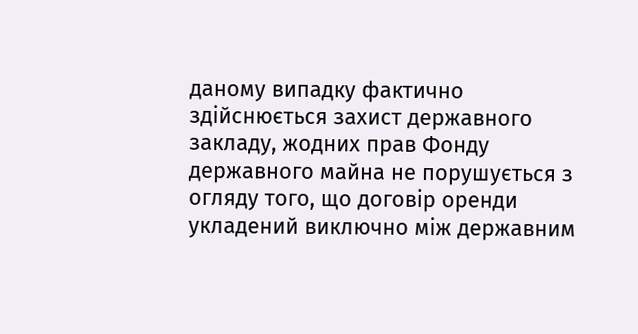даному випадку фактично здійснюється захист державного закладу, жодних прав Фонду державного майна не порушується з огляду того, що договір оренди укладений виключно між державним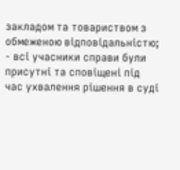закладом та товариством з обмеженою відповідальністю; - всі учасники справи були присутні та сповіщені під час ухвалення рішення в суді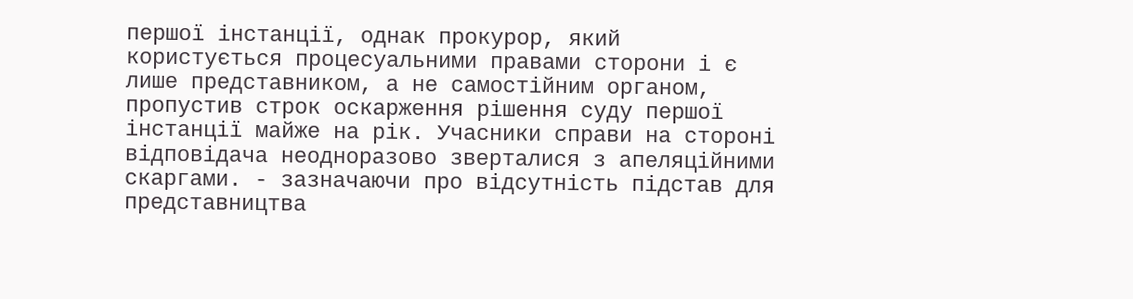першої інстанції, однак прокурор, який користується процесуальними правами сторони і є лише представником, а не самостійним органом, пропустив строк оскарження рішення суду першої інстанції майже на рік. Учасники справи на стороні відповідача неодноразово зверталися з апеляційними скаргами. - зазначаючи про відсутність підстав для представництва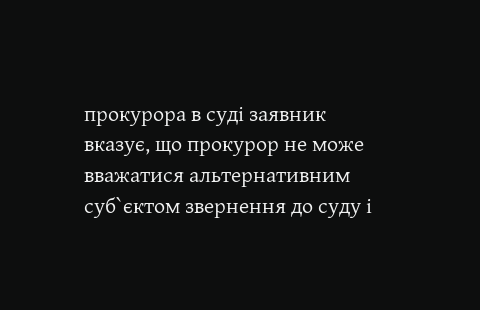прокурора в суді заявник вказує, що прокурор не може вважатися альтернативним суб`єктом звернення до суду і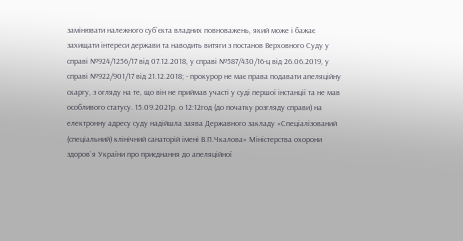замінювати належного суб`єкта владних повноважень, який може і бажає захищати інтереси держави та наводить витяги з постанов Верховного Суду у справі №924/1256/17 від 07.12.2018, у справі №587/430/16-ц від 26.06.2019, у справі №922/901/17 від 21.12.2018; - прокурор не має права подавати апеляційну скаргу, з огляду на те, що він не приймав участі у суді першої інстанції та не мав особливого статусу. 15.09.2021р. о 12:12год (до початку розгляду справи) на електронну адресу суду надійшла заява Державного закладу «Спеціалізований (спеціальний) клінічний санаторій імені В.П.Чкалова» Міністерства охорони здоров`я України про приєднання до апеляційної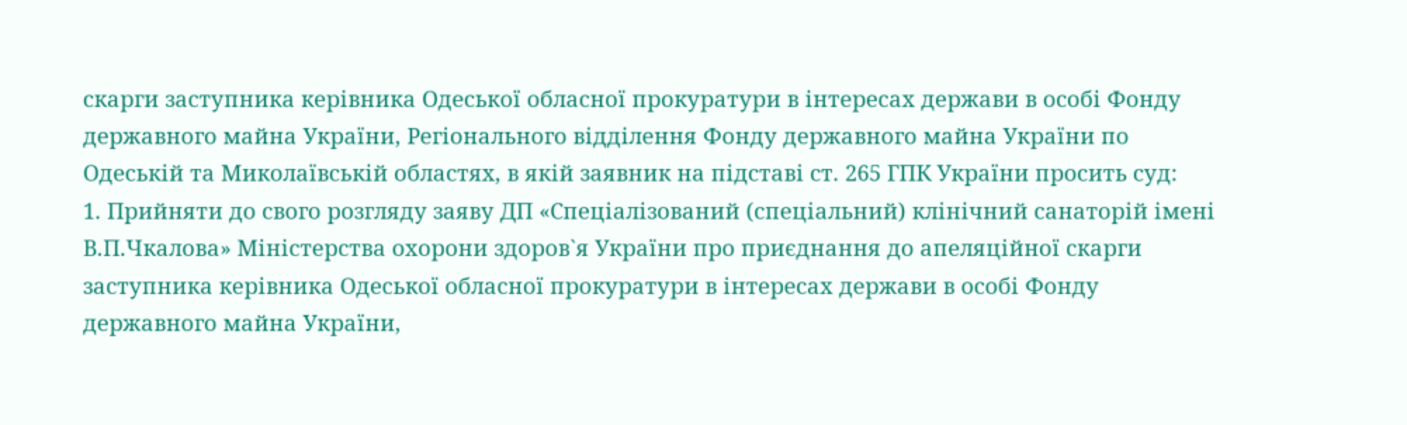скарги заступника керівника Одеської обласної прокуратури в інтересах держави в особі Фонду державного майна України, Регіонального відділення Фонду державного майна України по Одеській та Миколаївській областях, в якій заявник на підставі ст. 265 ГПК України просить суд:
1. Прийняти до свого розгляду заяву ДП «Спеціалізований (спеціальний) клінічний санаторій імені В.П.Чкалова» Міністерства охорони здоров`я України про приєднання до апеляційної скарги заступника керівника Одеської обласної прокуратури в інтересах держави в особі Фонду державного майна України,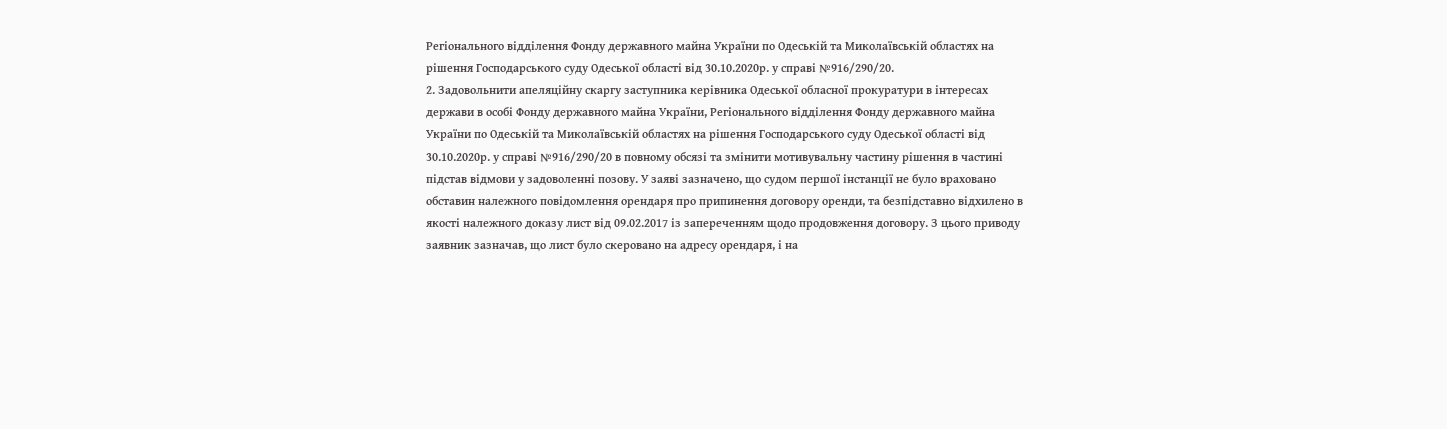Регіонального відділення Фонду державного майна України по Одеській та Миколаївській областях на рішення Господарського суду Одеської області від 30.10.2020р. у справі №916/290/20.
2. Задовольнити апеляційну скаргу заступника керівника Одеської обласної прокуратури в інтересах держави в особі Фонду державного майна України, Регіонального відділення Фонду державного майна України по Одеській та Миколаївській областях на рішення Господарського суду Одеської області від 30.10.2020р. у справі №916/290/20 в повному обсязі та змінити мотивувальну частину рішення в частині підстав відмови у задоволенні позову. У заяві зазначено, що судом першої інстанції не було враховано обставин належного повідомлення орендаря про припинення договору оренди, та безпідставно відхилено в якості належного доказу лист від 09.02.2017 із запереченням щодо продовження договору. З цього приводу заявник зазначав, що лист було скеровано на адресу орендаря, і на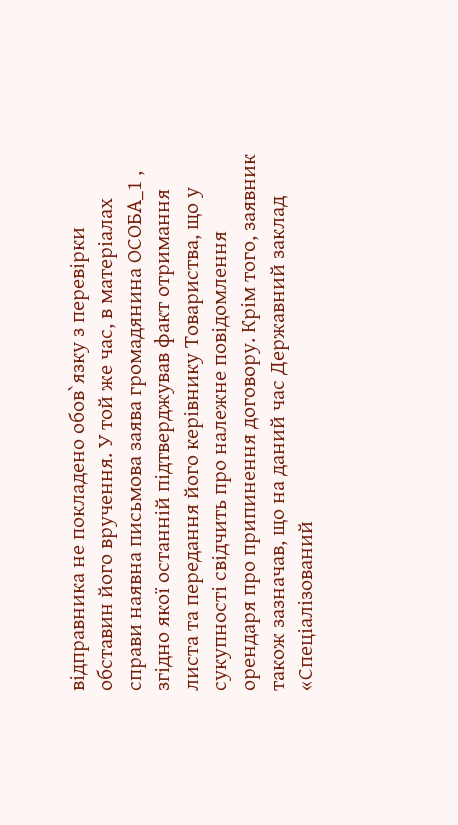відправника не покладено обов`язку з перевірки обставин його вручення. У той же час, в матеріалах справи наявна письмова заява громадянина ОСОБА_1 , згідно якої останній підтверджував факт отримання листа та передання його керівнику Товариства, що у сукупності свідчить про належне повідомлення орендаря про припинення договору. Крім того, заявник також зазначав, що на даний час Державний заклад «Спеціалізований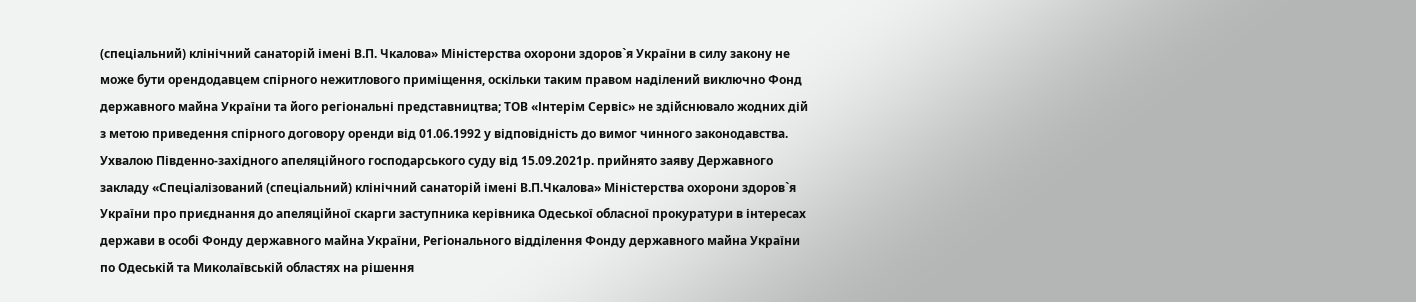(спеціальний) клінічний санаторій імені В.П. Чкалова» Міністерства охорони здоров`я України в силу закону не може бути орендодавцем спірного нежитлового приміщення, оскільки таким правом наділений виключно Фонд державного майна України та його регіональні представництва; ТОВ «Інтерім Сервіс» не здійснювало жодних дій з метою приведення спірного договору оренди від 01.06.1992 у відповідність до вимог чинного законодавства. Ухвалою Південно-західного апеляційного господарського суду від 15.09.2021р. прийнято заяву Державного закладу «Спеціалізований (спеціальний) клінічний санаторій імені В.П.Чкалова» Міністерства охорони здоров`я України про приєднання до апеляційної скарги заступника керівника Одеської обласної прокуратури в інтересах держави в особі Фонду державного майна України, Регіонального відділення Фонду державного майна України по Одеській та Миколаївській областях на рішення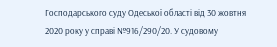Господарського суду Одеської області від 30 жовтня 2020 року у справі №916/290/20. У судовому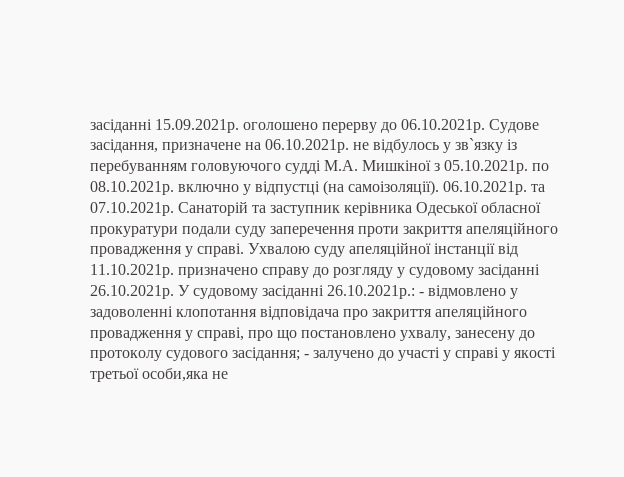засіданні 15.09.2021р. оголошено перерву до 06.10.2021р. Судове засідання, призначене на 06.10.2021р. не відбулось у зв`язку із перебуванням головуючого судді М.А. Мишкіної з 05.10.2021р. по 08.10.2021р. включно у відпустці (на самоізоляції). 06.10.2021р. та 07.10.2021р. Санаторій та заступник керівника Одеської обласної прокуратури подали суду заперечення проти закриття апеляційного провадження у справі. Ухвалою суду апеляційної інстанції від 11.10.2021р. призначено справу до розгляду у судовому засіданні 26.10.2021р. У судовому засіданні 26.10.2021р.: - відмовлено у задоволенні клопотання відповідача про закриття апеляційного провадження у справі, про що постановлено ухвалу, занесену до протоколу судового засідання; - залучено до участі у справі у якості третьої особи,яка не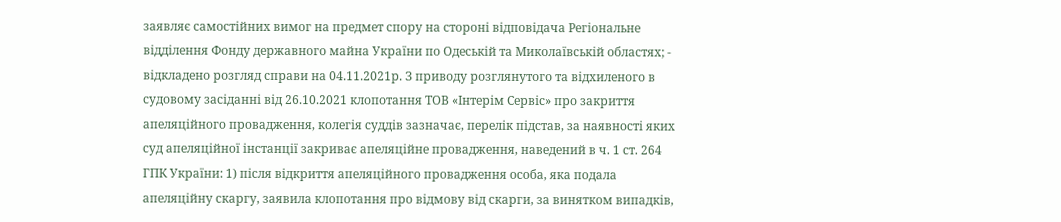заявляє самостійних вимог на предмет спору на стороні відповідача Регіональне відділення Фонду державного майна України по Одеській та Миколаївській областях; - відкладено розгляд справи на 04.11.2021р. З приводу розглянутого та відхиленого в судовому засіданні від 26.10.2021 клопотання ТОВ «Інтерім Сервіс» про закриття апеляційного провадження, колегія суддів зазначає, перелік підстав, за наявності яких суд апеляційної інстанції закриває апеляційне провадження, наведений в ч. 1 ст. 264 ГПК України: 1) після відкриття апеляційного провадження особа, яка подала апеляційну скаргу, заявила клопотання про відмову від скарги, за винятком випадків,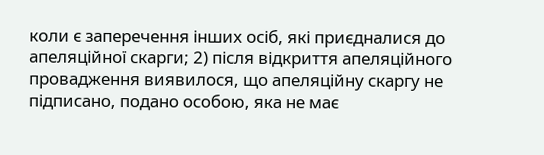коли є заперечення інших осіб, які приєдналися до апеляційної скарги; 2) після відкриття апеляційного провадження виявилося, що апеляційну скаргу не підписано, подано особою, яка не має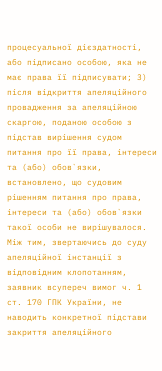процесуальної дієздатності, або підписано особою, яка не має права її підписувати; 3) після відкриття апеляційного провадження за апеляційною скаргою, поданою особою з підстав вирішення судом питання про її права, інтереси та (або) обов`язки, встановлено, що судовим рішенням питання про права, інтереси та (або) обов`язки такої особи не вирішувалося. Між тим, звертаючись до суду апеляційної інстанції з відповідним клопотанням, заявник всупереч вимог ч. 1 ст. 170 ГПК України, не наводить конкретної підстави закриття апеляційного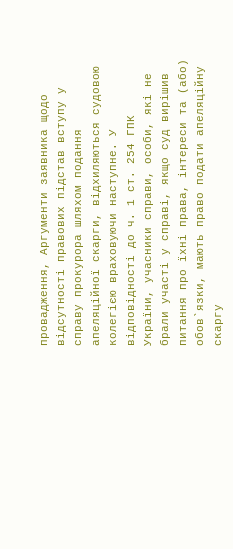провадження, Аргументи заявника щодо відсутності правових підстав вступу у справу прокурора шляхом подання апеляційної скарги, відхиляються судовою колегією враховуючи наступне. У відповідності до ч. 1 ст. 254 ГПК України, учасники справи, особи, які не брали участі у справі, якщо суд вирішив питання про їхні права, інтереси та (або) обов`язки, мають право подати апеляційну скаргу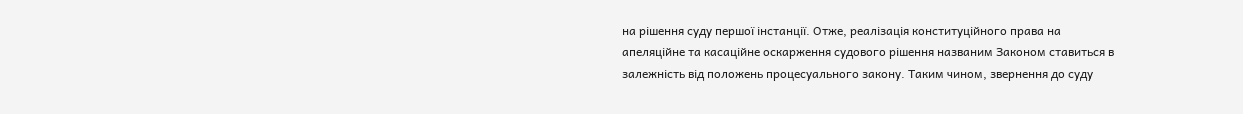на рішення суду першої інстанції. Отже, реалізація конституційного права на апеляційне та касаційне оскарження судового рішення названим Законом ставиться в залежність від положень процесуального закону. Таким чином, звернення до суду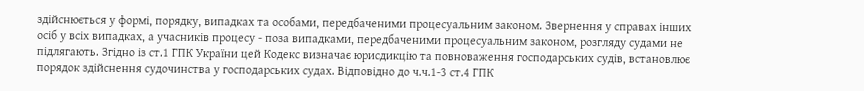здійснюється у формі, порядку, випадках та особами, передбаченими процесуальним законом. Звернення у справах інших осіб у всіх випадках, а учасників процесу - поза випадками, передбаченими процесуальним законом, розгляду судами не підлягають. Згідно із ст.1 ГПК України цей Кодекс визначає юрисдикцію та повноваження господарських судів, встановлює порядок здійснення судочинства у господарських судах. Відповідно до ч.ч.1-3 ст.4 ГПК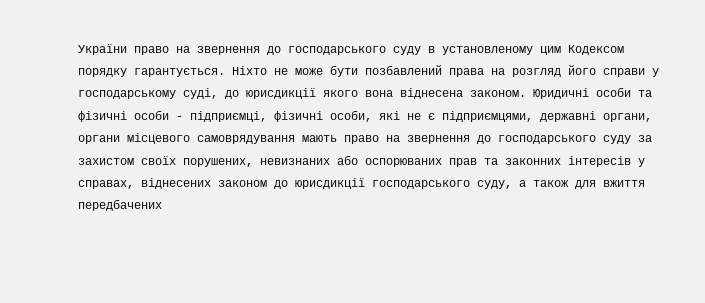України право на звернення до господарського суду в установленому цим Кодексом порядку гарантується. Ніхто не може бути позбавлений права на розгляд його справи у господарському суді, до юрисдикції якого вона віднесена законом. Юридичні особи та фізичні особи - підприємці, фізичні особи, які не є підприємцями, державні органи, органи місцевого самоврядування мають право на звернення до господарського суду за захистом своїх порушених, невизнаних або оспорюваних прав та законних інтересів у справах, віднесених законом до юрисдикції господарського суду, а також для вжиття передбачених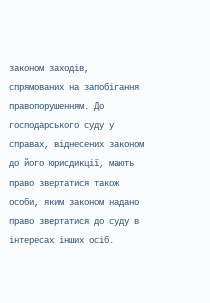законом заходів, спрямованих на запобігання правопорушенням. До господарського суду у справах, віднесених законом до його юрисдикції, мають право звертатися також особи, яким законом надано право звертатися до суду в інтересах інших осіб.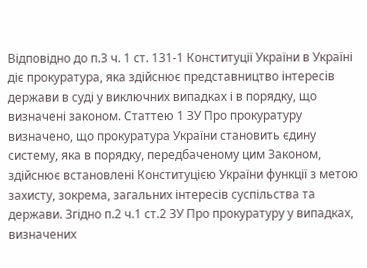Відповідно до п.3 ч. 1 ст. 131-1 Конституції України в Україні діє прокуратура, яка здійснює представництво інтересів держави в суді у виключних випадках і в порядку, що визначені законом. Статтею 1 ЗУ Про прокуратуру визначено, що прокуратура України становить єдину систему, яка в порядку, передбаченому цим Законом, здійснює встановлені Конституцією України функції з метою захисту, зокрема, загальних інтересів суспільства та держави. Згідно п.2 ч.1 ст.2 ЗУ Про прокуратуру у випадках, визначених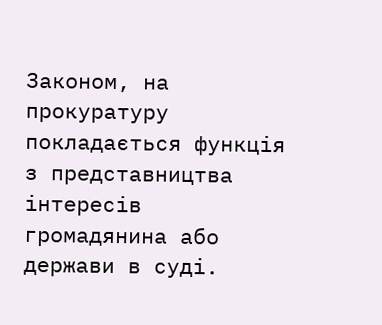Законом, на прокуратуру покладається функція з представництва інтересів громадянина або держави в суді.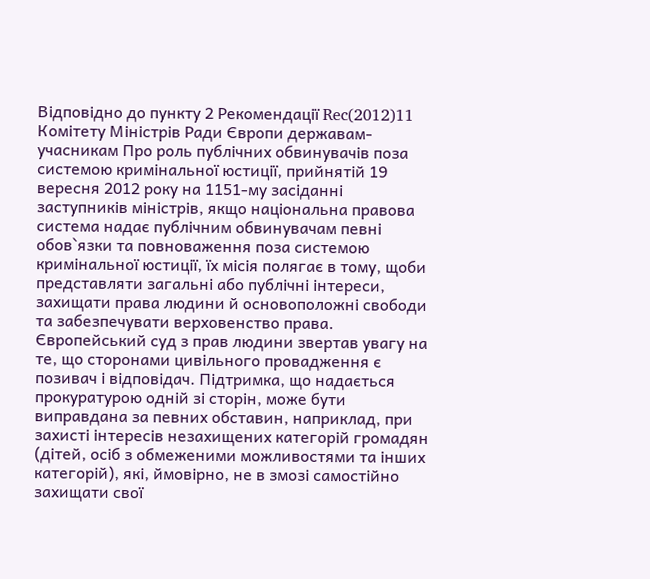Відповідно до пункту 2 Рекомендації Rec(2012)11 Комітету Міністрів Ради Європи державам-учасникам Про роль публічних обвинувачів поза системою кримінальної юстиції, прийнятій 19 вересня 2012 року на 1151-му засіданні заступників міністрів, якщо національна правова система надає публічним обвинувачам певні обов`язки та повноваження поза системою кримінальної юстиції, їх місія полягає в тому, щоби представляти загальні або публічні інтереси, захищати права людини й основоположні свободи та забезпечувати верховенство права. Європейський суд з прав людини звертав увагу на те, що сторонами цивільного провадження є позивач і відповідач. Підтримка, що надається прокуратурою одній зі сторін, може бути виправдана за певних обставин, наприклад, при захисті інтересів незахищених категорій громадян (дітей, осіб з обмеженими можливостями та інших категорій), які, ймовірно, не в змозі самостійно захищати свої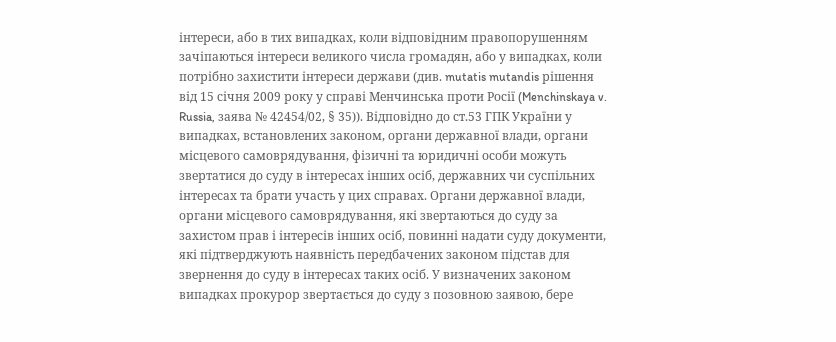інтереси, або в тих випадках, коли відповідним правопорушенням зачіпаються інтереси великого числа громадян, або у випадках, коли потрібно захистити інтереси держави (див. mutatis mutandis рішення від 15 січня 2009 року у справі Менчинська проти Росії (Menchinskaya v. Russia, заява № 42454/02, § 35)). Відповідно до ст.53 ГПК України у випадках, встановлених законом, органи державної влади, органи місцевого самоврядування, фізичні та юридичні особи можуть звертатися до суду в інтересах інших осіб, державних чи суспільних інтересах та брати участь у цих справах. Органи державної влади, органи місцевого самоврядування, які звертаються до суду за захистом прав і інтересів інших осіб, повинні надати суду документи, які підтверджують наявність передбачених законом підстав для звернення до суду в інтересах таких осіб. У визначених законом випадках прокурор звертається до суду з позовною заявою, бере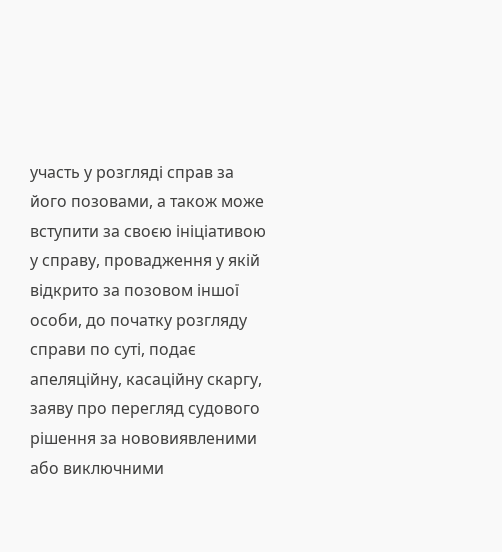участь у розгляді справ за його позовами, а також може вступити за своєю ініціативою у справу, провадження у якій відкрито за позовом іншої особи, до початку розгляду справи по суті, подає апеляційну, касаційну скаргу, заяву про перегляд судового рішення за нововиявленими або виключними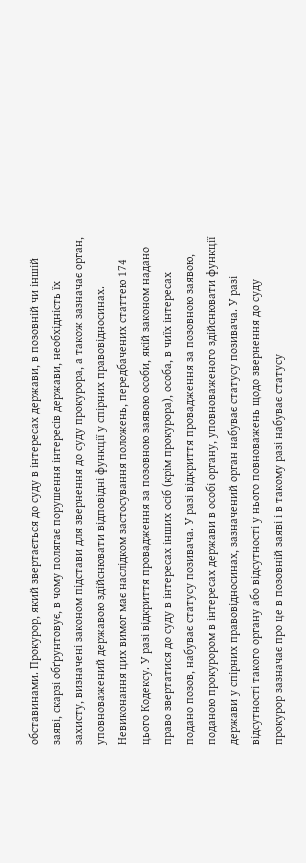обставинами. Прокурор, який звертається до суду в інтересах держави, в позовній чи іншій заяві, скарзі обґрунтовує, в чому полягає порушення інтересів держави, необхідність їх захисту, визначені законом підстави для звернення до суду прокурора, а також зазначає орган, уповноважений державою здійснювати відповідні функції у спірних правовідносинах. Невиконання цих вимог має наслідком застосування положень, передбачених статтею 174 цього Кодексу. У разі відкриття провадження за позовною заявою особи, якій законом надано право звертатися до суду в інтересах інших осіб (крім прокурора), особа, в чиїх інтересах подано позов, набуває статусу позивача. У разі відкриття провадження за позовною заявою, поданою прокурором в інтересах держави в особі органу, уповноваженого здійснювати функції держави у спірних правовідносинах, зазначений орган набуває статусу позивача. У разі відсутності такого органу або відсутності у нього повноважень щодо звернення до суду прокурор зазначає про це в позовній заяві і в такому разі набуває статусу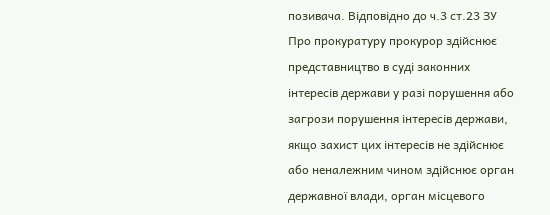позивача. Відповідно до ч.3 ст.23 ЗУ Про прокуратуру прокурор здійснює представництво в суді законних інтересів держави у разі порушення або загрози порушення інтересів держави, якщо захист цих інтересів не здійснює або неналежним чином здійснює орган державної влади, орган місцевого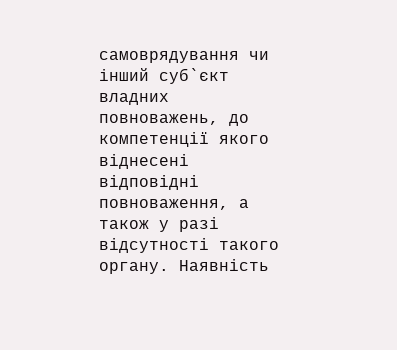самоврядування чи інший суб`єкт владних повноважень, до компетенції якого віднесені відповідні повноваження, а також у разі відсутності такого органу. Наявність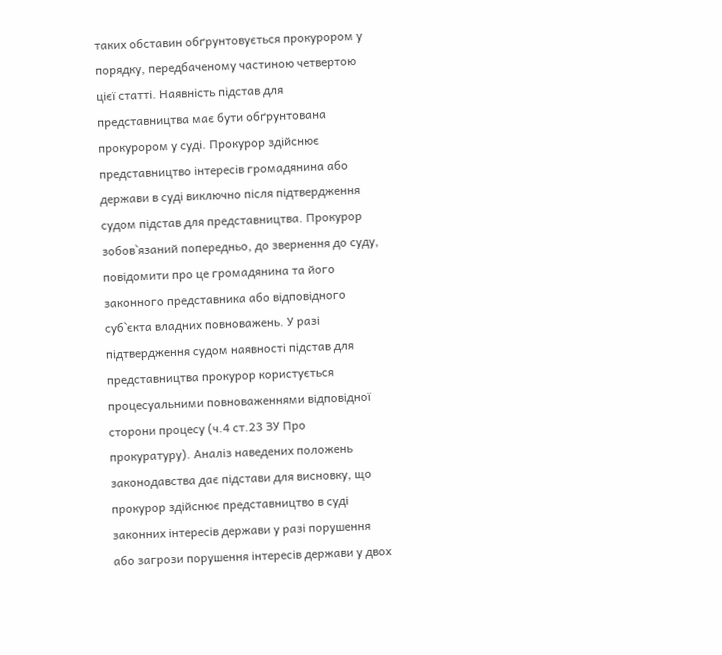таких обставин обґрунтовується прокурором у порядку, передбаченому частиною четвертою цієї статті. Наявність підстав для представництва має бути обґрунтована прокурором у суді. Прокурор здійснює представництво інтересів громадянина або держави в суді виключно після підтвердження судом підстав для представництва. Прокурор зобов`язаний попередньо, до звернення до суду, повідомити про це громадянина та його законного представника або відповідного суб`єкта владних повноважень. У разі підтвердження судом наявності підстав для представництва прокурор користується процесуальними повноваженнями відповідної сторони процесу (ч.4 ст.23 ЗУ Про прокуратуру). Аналіз наведених положень законодавства дає підстави для висновку, що прокурор здійснює представництво в суді законних інтересів держави у разі порушення або загрози порушення інтересів держави у двох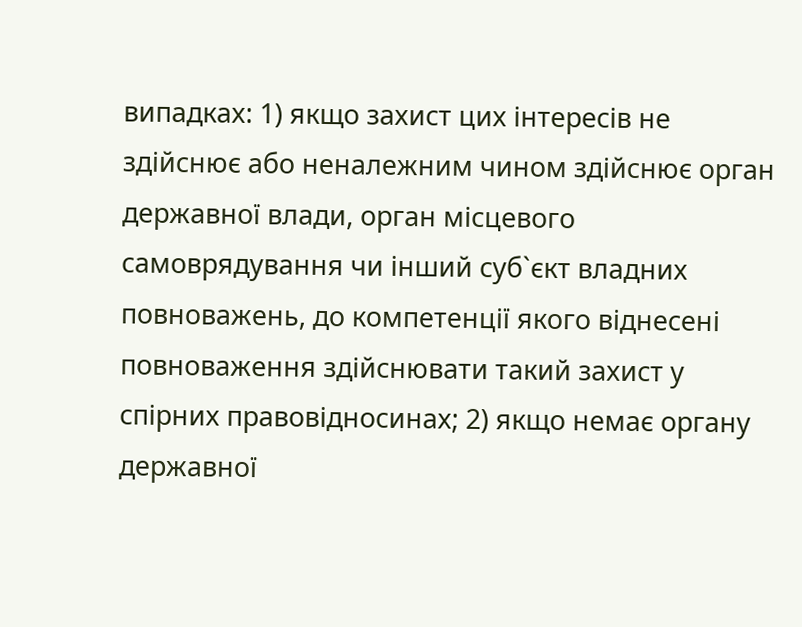випадках: 1) якщо захист цих інтересів не здійснює або неналежним чином здійснює орган державної влади, орган місцевого самоврядування чи інший суб`єкт владних повноважень, до компетенції якого віднесені повноваження здійснювати такий захист у спірних правовідносинах; 2) якщо немає органу державної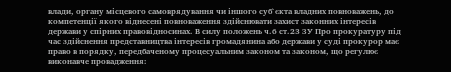влади, органу місцевого самоврядування чи іншого суб`єкта владних повноважень, до компетенції якого віднесені повноваження здійснювати захист законних інтересів держави у спірних правовідносинах. В силу положень ч.6 ст.23 ЗУ Про прокуратуру під час здійснення представництва інтересів громадянина або держави у суді прокурор має право в порядку, передбаченому процесуальним законом та законом, що регулює виконавче провадження: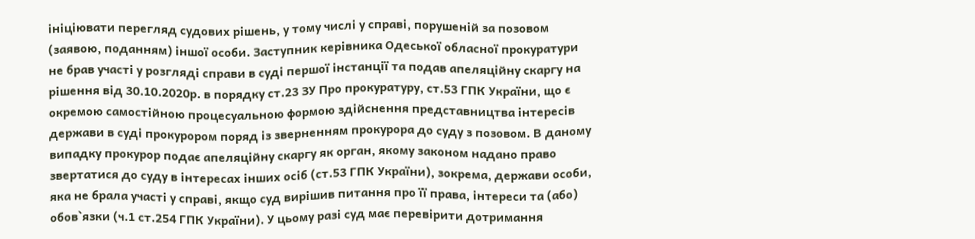ініціювати перегляд судових рішень, у тому числі у справі, порушеній за позовом (заявою, поданням) іншої особи. Заступник керівника Одеської обласної прокуратури не брав участі у розгляді справи в суді першої інстанції та подав апеляційну скаргу на рішення від 30.10.2020р. в порядку ст.23 ЗУ Про прокуратуру, ст.53 ГПК України, що є окремою самостійною процесуальною формою здійснення представництва інтересів держави в суді прокурором поряд із зверненням прокурора до суду з позовом. В даному випадку прокурор подає апеляційну скаргу як орган, якому законом надано право звертатися до суду в інтересах інших осіб (ст.53 ГПК України), зокрема, держави особи, яка не брала участі у справі, якщо суд вирішив питання про її права, інтереси та (або) обов`язки (ч.1 ст.254 ГПК України). У цьому разі суд має перевірити дотримання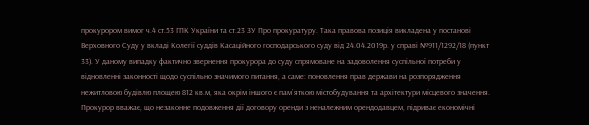прокурором вимог ч.4 ст.53 ГПК України та ст.23 ЗУ Про прокуратуру. Така правова позиція викладена у постанові Верховного Суду у вкладі Колегії суддів Касаційного господарського суду від 24.04.2019р. у справі №911/1292/18 (пункт 33). У даному випадку фактично звернення прокурора до суду спрямоване на задоволення суспільної потреби у відновленні законності щодо суспільно значимого питання, а саме: поновлення прав держави на розпорядження нежитловою будівлю площею 812 кв.м, яка окрім іншого є пам`яткою містобудування та архітектури місцевого значення. Прокурор вважає, що незаконне подовження дії договору оренди з неналежним орендодавцем, підриває економічні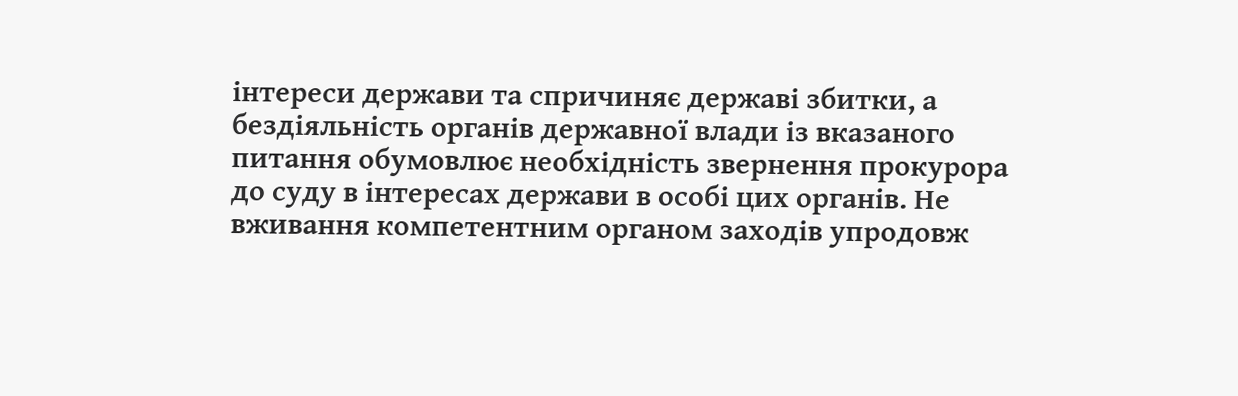інтереси держави та спричиняє державі збитки, а бездіяльність органів державної влади із вказаного питання обумовлює необхідність звернення прокурора до суду в інтересах держави в особі цих органів. Не вживання компетентним органом заходів упродовж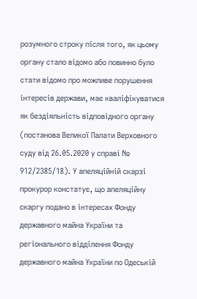розумного строку після того, як цьому органу стало відомо або повинно було стати відомо про можливе порушення інтересів держави, має кваліфікуватися як бездіяльність відповідного органу (постанова Великої Палати Верховного суду від 26.05.2020 у справі № 912/2385/18). У апеляційній скарзі прокурор констатує, що апеляційну скаргу подано в інтересах Фонду державного майна України та регіонального відділення Фонду державного майна України по Одеській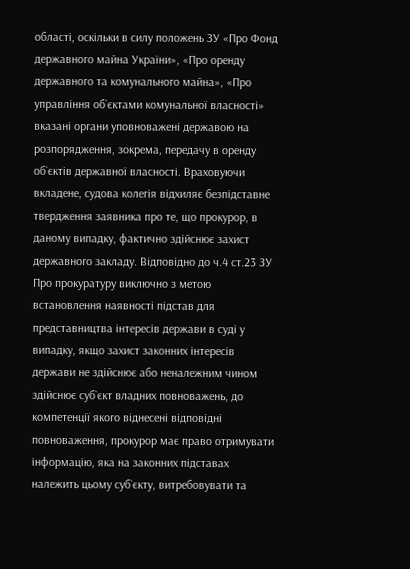області, оскільки в силу положень ЗУ «Про Фонд державного майна України», «Про оренду державного та комунального майна», «Про управління об`єктами комунальної власності» вказані органи уповноважені державою на розпорядження, зокрема, передачу в оренду об`єктів державної власності. Враховуючи вкладене, судова колегія відхиляє безпідставне твердження заявника про те, що прокурор, в даному випадку, фактично здійснює захист державного закладу. Відповідно до ч.4 ст.23 ЗУ Про прокуратуру виключно з метою встановлення наявності підстав для представництва інтересів держави в суді у випадку, якщо захист законних інтересів держави не здійснює або неналежним чином здійснює суб`єкт владних повноважень, до компетенції якого віднесені відповідні повноваження, прокурор має право отримувати інформацію, яка на законних підставах належить цьому суб`єкту, витребовувати та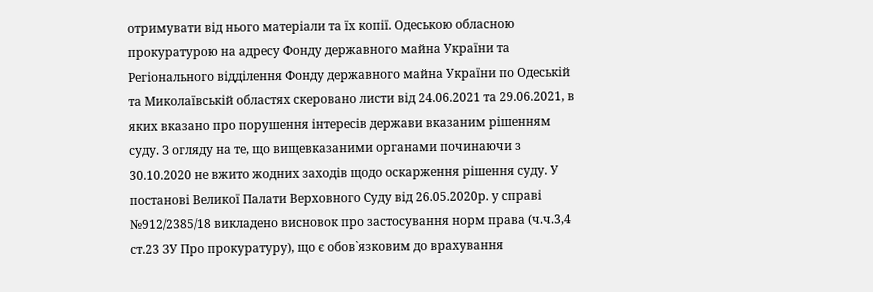отримувати від нього матеріали та їх копії. Одеською обласною прокуратурою на адресу Фонду державного майна України та Регіонального відділення Фонду державного майна України по Одеській та Миколаївській областях скеровано листи від 24.06.2021 та 29.06.2021, в яких вказано про порушення інтересів держави вказаним рішенням суду. З огляду на те, що вищевказаними органами починаючи з 30.10.2020 не вжито жодних заходів щодо оскарження рішення суду. У постанові Великої Палати Верховного Суду від 26.05.2020р. у справі №912/2385/18 викладено висновок про застосування норм права (ч.ч.3,4 ст.23 ЗУ Про прокуратуру), що є обов`язковим до врахування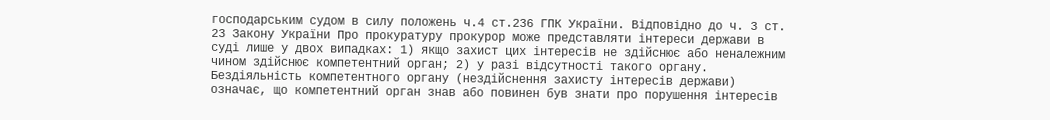господарським судом в силу положень ч.4 ст.236 ГПК України. Відповідно до ч. 3 ст. 23 Закону України Про прокуратуру прокурор може представляти інтереси держави в суді лише у двох випадках: 1) якщо захист цих інтересів не здійснює або неналежним чином здійснює компетентний орган; 2) у разі відсутності такого органу. Бездіяльність компетентного органу (нездійснення захисту інтересів держави) означає, що компетентний орган знав або повинен був знати про порушення інтересів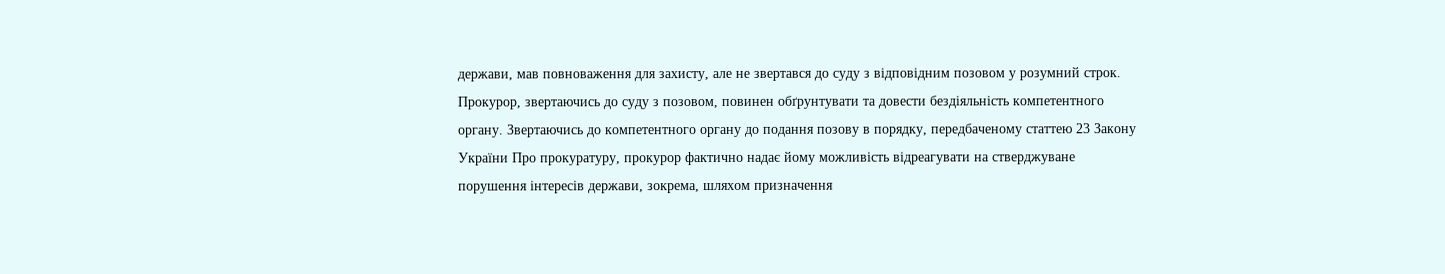держави, мав повноваження для захисту, але не звертався до суду з відповідним позовом у розумний строк. Прокурор, звертаючись до суду з позовом, повинен обґрунтувати та довести бездіяльність компетентного органу. Звертаючись до компетентного органу до подання позову в порядку, передбаченому статтею 23 Закону України Про прокуратуру, прокурор фактично надає йому можливість відреагувати на стверджуване порушення інтересів держави, зокрема, шляхом призначення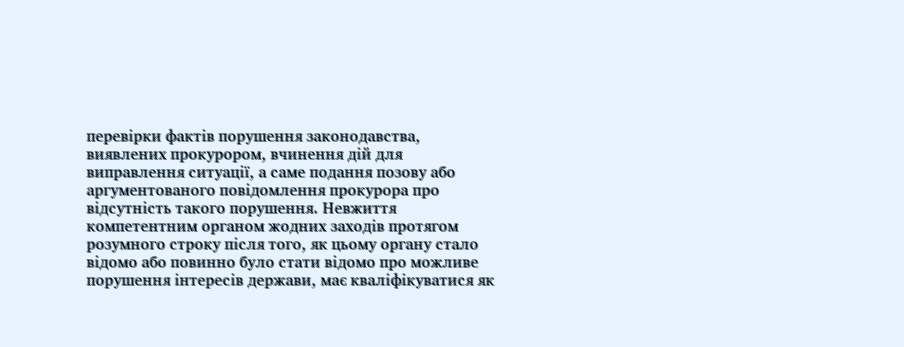перевірки фактів порушення законодавства, виявлених прокурором, вчинення дій для виправлення ситуації, а саме подання позову або аргументованого повідомлення прокурора про відсутність такого порушення. Невжиття компетентним органом жодних заходів протягом розумного строку після того, як цьому органу стало відомо або повинно було стати відомо про можливе порушення інтересів держави, має кваліфікуватися як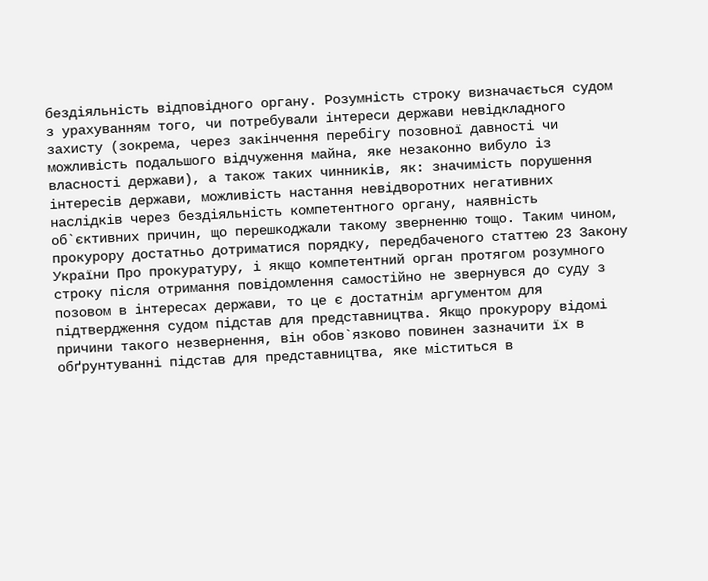бездіяльність відповідного органу. Розумність строку визначається судом з урахуванням того, чи потребували інтереси держави невідкладного захисту (зокрема, через закінчення перебігу позовної давності чи можливість подальшого відчуження майна, яке незаконно вибуло із власності держави), а також таких чинників, як: значимість порушення інтересів держави, можливість настання невідворотних негативних наслідків через бездіяльність компетентного органу, наявність об`єктивних причин, що перешкоджали такому зверненню тощо. Таким чином, прокурору достатньо дотриматися порядку, передбаченого статтею 23 Закону України Про прокуратуру, і якщо компетентний орган протягом розумного строку після отримання повідомлення самостійно не звернувся до суду з позовом в інтересах держави, то це є достатнім аргументом для підтвердження судом підстав для представництва. Якщо прокурору відомі причини такого незвернення, він обов`язково повинен зазначити їх в обґрунтуванні підстав для представництва, яке міститься в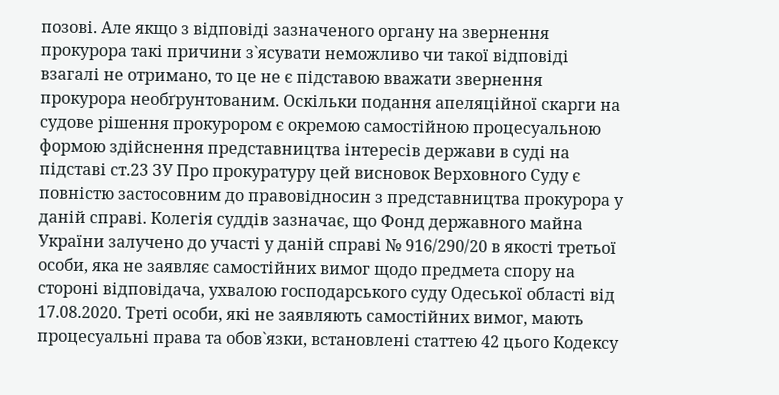позові. Але якщо з відповіді зазначеного органу на звернення прокурора такі причини з`ясувати неможливо чи такої відповіді взагалі не отримано, то це не є підставою вважати звернення прокурора необґрунтованим. Оскільки подання апеляційної скарги на судове рішення прокурором є окремою самостійною процесуальною формою здійснення представництва інтересів держави в суді на підставі ст.23 ЗУ Про прокуратуру цей висновок Верховного Суду є повністю застосовним до правовідносин з представництва прокурора у даній справі. Колегія суддів зазначає, що Фонд державного майна України залучено до участі у даній справі № 916/290/20 в якості третьої особи, яка не заявляє самостійних вимог щодо предмета спору на стороні відповідача, ухвалою господарського суду Одеської області від 17.08.2020. Треті особи, які не заявляють самостійних вимог, мають процесуальні права та обов`язки, встановлені статтею 42 цього Кодексу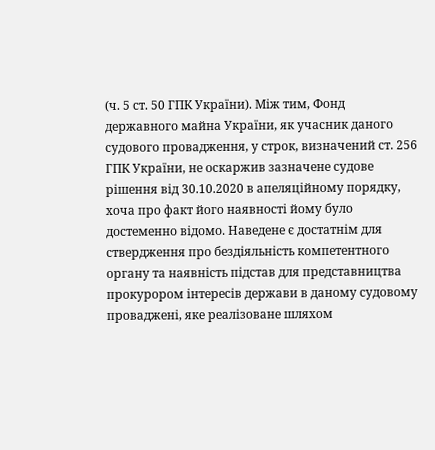(ч. 5 ст. 50 ГПК України). Між тим, Фонд державного майна України, як учасник даного судового провадження, у строк, визначений ст. 256 ГПК України, не оскаржив зазначене судове рішення від 30.10.2020 в апеляційному порядку, хоча про факт його наявності йому було достеменно відомо. Наведене є достатнім для ствердження про бездіяльність компетентного органу та наявність підстав для представництва прокурором інтересів держави в даному судовому проваджені, яке реалізоване шляхом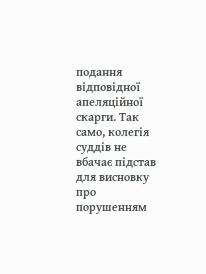подання відповідної апеляційної скарги. Так само, колегія суддів не вбачає підстав для висновку про порушенням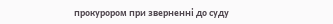прокурором при зверненні до суду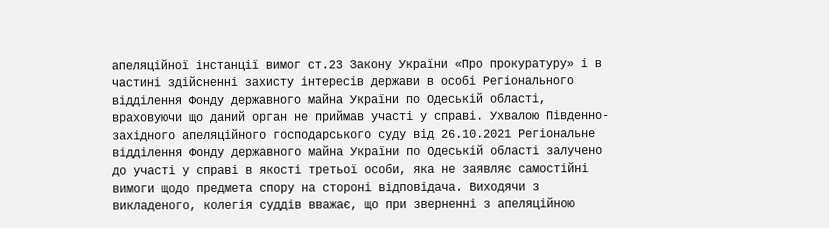апеляційної інстанції вимог ст.23 Закону України «Про прокуратуру» і в частині здійсненні захисту інтересів держави в особі Регіонального відділення Фонду державного майна України по Одеській області, враховуючи що даний орган не приймав участі у справі. Ухвалою Південно-західного апеляційного господарського суду від 26.10.2021 Регіональне відділення Фонду державного майна України по Одеській області залучено до участі у справі в якості третьої особи, яка не заявляє самостійні вимоги щодо предмета спору на стороні відповідача. Виходячи з викладеного, колегія суддів вважає, що при зверненні з апеляційною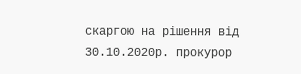скаргою на рішення від 30.10.2020р. прокурор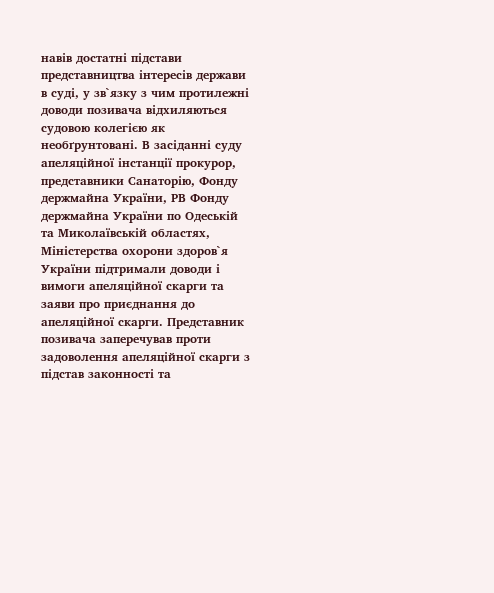навів достатні підстави представництва інтересів держави в суді, у зв`язку з чим протилежні доводи позивача відхиляються судовою колегією як необґрунтовані. В засіданні суду апеляційної інстанції прокурор, представники Санаторію, Фонду держмайна України, РВ Фонду держмайна України по Одеській та Миколаївській областях, Міністерства охорони здоров`я України підтримали доводи і вимоги апеляційної скарги та заяви про приєднання до апеляційної скарги. Представник позивача заперечував проти задоволення апеляційної скарги з підстав законності та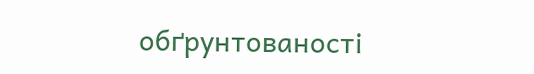обґрунтованості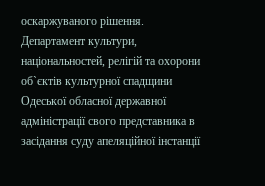оскаржуваного рішення. Департамент культури, національностей, релігій та охорони об`єктів культурної спадщини Одеської обласної державної адміністрації свого представника в засідання суду апеляційної інстанції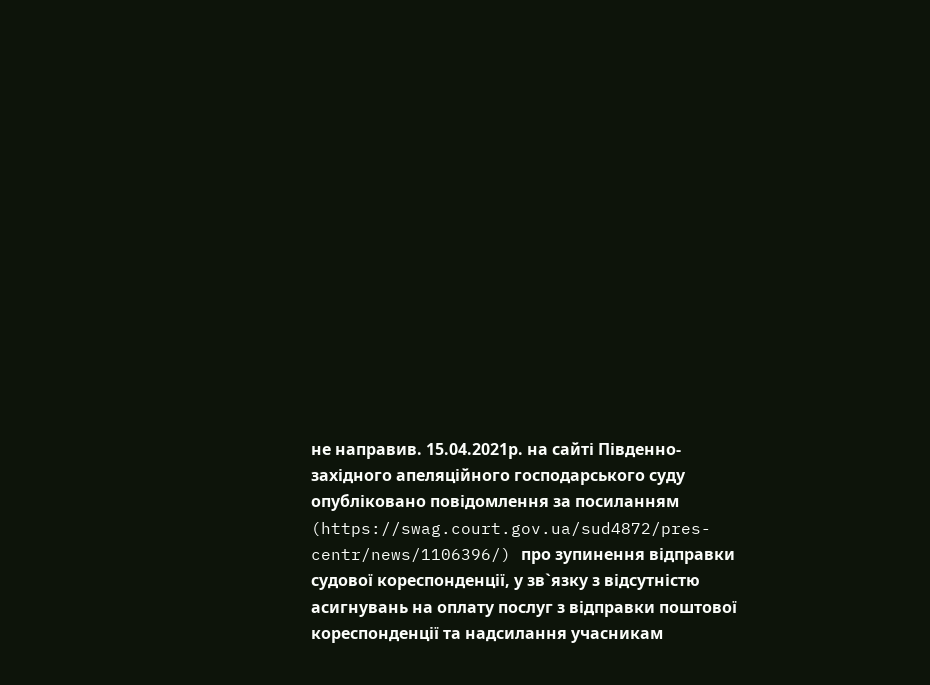не направив. 15.04.2021р. на сайті Південно-західного апеляційного господарського суду опубліковано повідомлення за посиланням (https://swag.court.gov.ua/sud4872/pres-centr/news/1106396/) про зупинення відправки судової кореспонденції, у зв`язку з відсутністю асигнувань на оплату послуг з відправки поштової кореспонденції та надсилання учасникам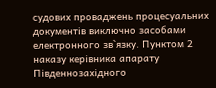судових проваджень процесуальних документів виключно засобами електронного зв`язку. Пунктом 2 наказу керівника апарату Південнозахідного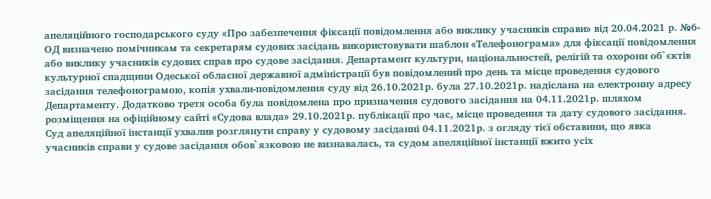апеляційного господарського суду «Про забезпечення фіксації повідомлення або виклику учасників справи» від 20.04.2021 р. №6-ОД визначено помічникам та секретарям судових засідань використовувати шаблон «Телефонограма» для фіксації повідомлення або виклику учасників судових справ про судове засідання. Департамент культури, національностей, релігій та охорони об`єктів культурної спадщини Одеської обласної державної адміністрації був повідомлений про день та місце проведення судового засідання телефонограмою, копія ухвали-повідомлення суду від 26.10.2021р. була 27.10.2021р. надіслана на електронну адресу Департаменту. Додатково третя особа була повідомлена про призначення судового засідання на 04.11.2021р. шляхом розміщення на офіційному сайті «Судова влада» 29.10.2021р. публікації про час, місце проведення та дату судового засідання. Суд апеляційної інстанції ухвалив розглянути справу у судовому засіданні 04.11.2021р. з огляду тієї обставини, що явка учасників справи у судове засідання обов`язковою не визнавалась, та судом апеляційної інстанції вжито усіх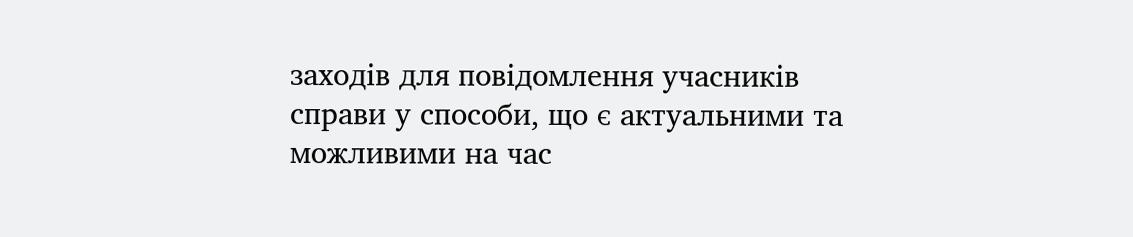заходів для повідомлення учасників справи у способи, що є актуальними та можливими на час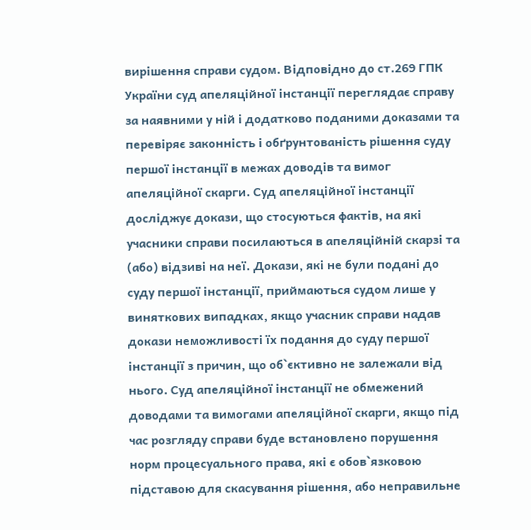вирішення справи судом. Відповідно до ст.269 ГПК України суд апеляційної інстанції переглядає справу за наявними у ній і додатково поданими доказами та перевіряє законність і обґрунтованість рішення суду першої інстанції в межах доводів та вимог апеляційної скарги. Суд апеляційної інстанції досліджує докази, що стосуються фактів, на які учасники справи посилаються в апеляційній скарзі та (або) відзиві на неї. Докази, які не були подані до суду першої інстанції, приймаються судом лише у виняткових випадках, якщо учасник справи надав докази неможливості їх подання до суду першої інстанції з причин, що об`єктивно не залежали від нього. Суд апеляційної інстанції не обмежений доводами та вимогами апеляційної скарги, якщо під час розгляду справи буде встановлено порушення норм процесуального права, які є обов`язковою підставою для скасування рішення, або неправильне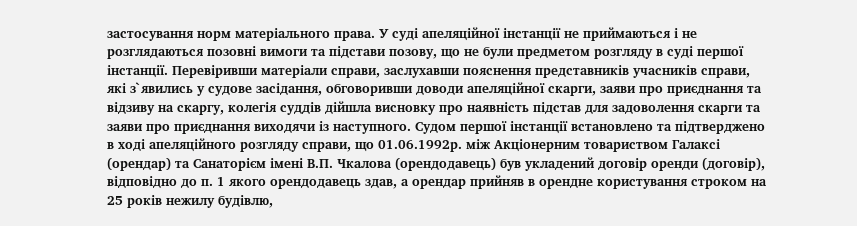застосування норм матеріального права. У суді апеляційної інстанції не приймаються і не розглядаються позовні вимоги та підстави позову, що не були предметом розгляду в суді першої інстанції. Перевіривши матеріали справи, заслухавши пояснення представників учасників справи, які з`явились у судове засідання, обговоривши доводи апеляційної скарги, заяви про приєднання та відзиву на скаргу, колегія суддів дійшла висновку про наявність підстав для задоволення скарги та заяви про приєднання виходячи із наступного. Судом першої інстанції встановлено та підтверджено в ході апеляційного розгляду справи, що 01.06.1992р. між Акціонерним товариством Галаксі (орендар) та Санаторієм імені В.П. Чкалова (орендодавець) був укладений договір оренди (договір), відповідно до п. 1 якого орендодавець здав, а орендар прийняв в орендне користування строком на 25 років нежилу будівлю,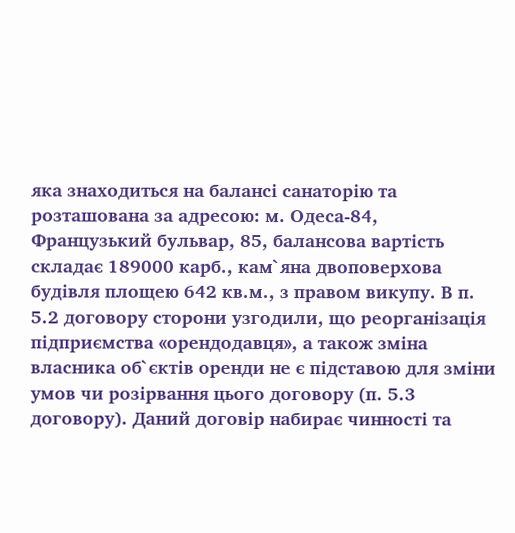яка знаходиться на балансі санаторію та розташована за адресою: м. Одеса-84, Французький бульвар, 85, балансова вартість складає 189000 карб., кам`яна двоповерхова будівля площею 642 кв.м., з правом викупу. В п. 5.2 договору сторони узгодили, що реорганізація підприємства «орендодавця», а також зміна власника об`єктів оренди не є підставою для зміни умов чи розірвання цього договору (п. 5.3 договору). Даний договір набирає чинності та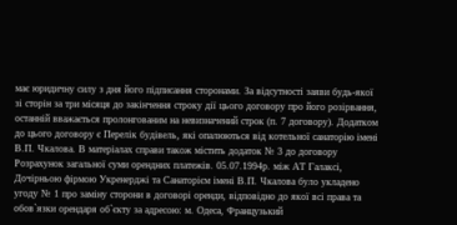має юридичну силу з дня його підписання сторонами. За відсутності заяви будь-якої зі сторін за три місяця до закінчення строку дії цього договору про його розірвання, останній вважається пролонгованим на невизначений строк (п. 7 договору). Додатком до цього договору є Перелік будівель, які опалюються від котельної санаторію імені В.П. Чкалова. В матеріалах справи також містить додаток № 3 до договору Розрахунок загальної суми орендних платежів. 05.07.1994р. між АТ Галаксі, Дочірньою фірмою Укренерджі та Санаторієм імені В.П. Чкалова було укладено угоду № 1 про заміну сторони в договорі оренди, відповідно до якої всі права та обов`язки орендаря об`єкту за адресою: м. Одеса, Французький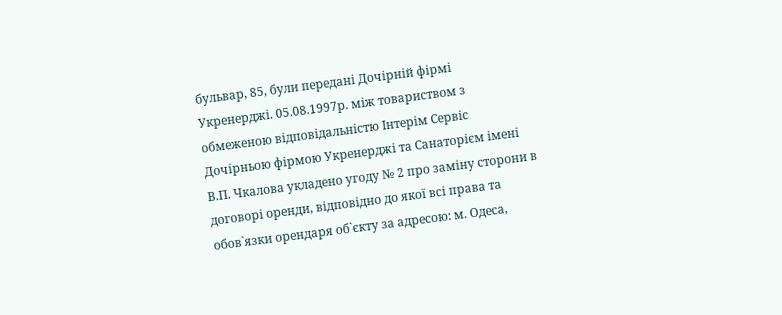бульвар, 85, були передані Дочірній фірмі Укренерджі. 05.08.1997р. між товариством з обмеженою відповідальністю Інтерім Сервіс Дочірньою фірмою Укренерджі та Санаторієм імені В.П. Чкалова укладено угоду № 2 про заміну сторони в договорі оренди, відповідно до якої всі права та обов`язки орендаря об`єкту за адресою: м. Одеса,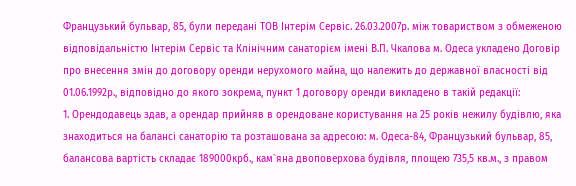Французький бульвар, 85, були передані ТОВ Інтерім Сервіс. 26.03.2007р. між товариством з обмеженою відповідальністю Інтерім Сервіс та Клінічним санаторієм імені В.П. Чкалова м. Одеса укладено Договір про внесення змін до договору оренди нерухомого майна, що належить до державної власності від 01.06.1992р., відповідно до якого зокрема, пункт 1 договору оренди викладено в такій редакції:
1. Орендодавець здав, а орендар прийняв в орендоване користування на 25 років нежилу будівлю, яка знаходиться на балансі санаторію та розташована за адресою: м. Одеса-84, Французький бульвар, 85, балансова вартість складає 189000крб., кам`яна двоповерхова будівля, площею 735,5 кв.м., з правом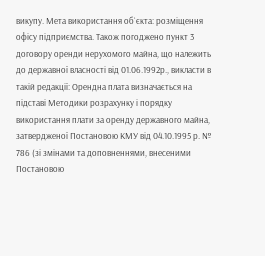викупу. Мета використання об`єкта: розміщення офісу підприємства. Також погоджено пункт 3 договору оренди нерухомого майна, що належить до державної власності від 01.06.1992р., викласти в такій редакції: Орендна плата визначається на підставі Методики розрахунку і порядку використання плати за оренду державного майна, затвердженої Постановою КМУ від 04.10.1995 р. № 786 (зі змінами та доповненнями, внесеними Постановою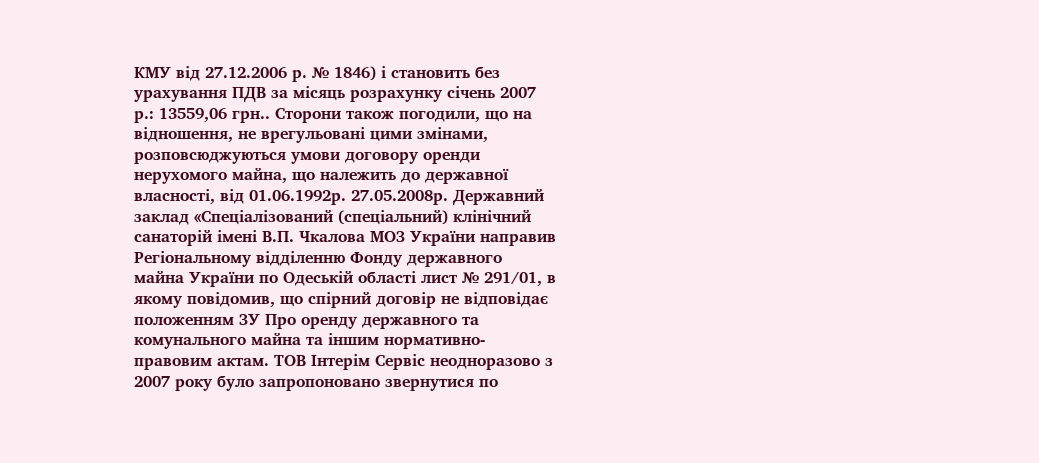КМУ від 27.12.2006 р. № 1846) і становить без урахування ПДВ за місяць розрахунку січень 2007 р.: 13559,06 грн.. Сторони також погодили, що на відношення, не врегульовані цими змінами, розповсюджуються умови договору оренди нерухомого майна, що належить до державної власності, від 01.06.1992р. 27.05.2008р. Державний заклад «Спеціалізований (спеціальний) клінічний санаторій імені В.П. Чкалова МОЗ України направив Регіональному відділенню Фонду державного майна України по Одеській області лист № 291/01, в якому повідомив, що спірний договір не відповідає положенням ЗУ Про оренду державного та комунального майна та іншим нормативно-правовим актам. ТОВ Інтерім Сервіс неодноразово з 2007 року було запропоновано звернутися по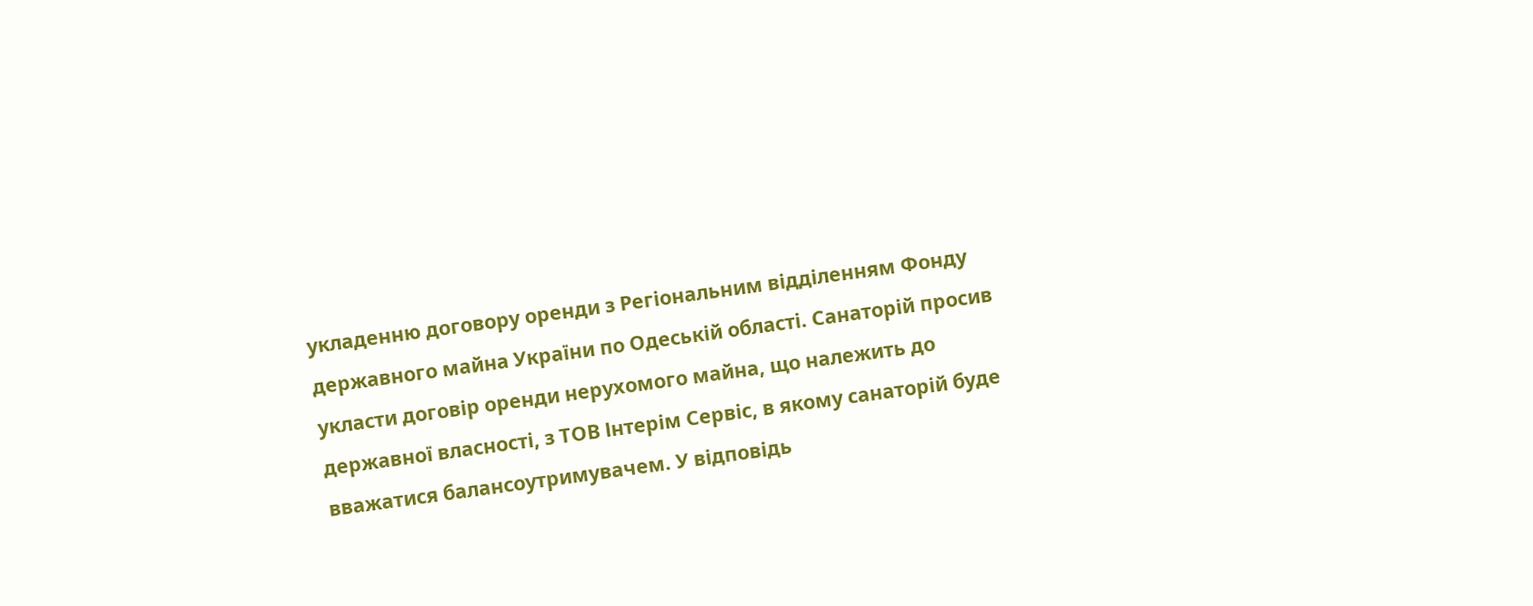укладенню договору оренди з Регіональним відділенням Фонду державного майна України по Одеській області. Санаторій просив укласти договір оренди нерухомого майна, що належить до державної власності, з ТОВ Інтерім Сервіс, в якому санаторій буде вважатися балансоутримувачем. У відповідь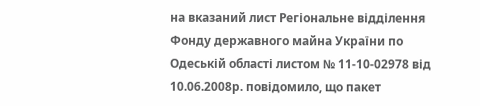на вказаний лист Регіональне відділення Фонду державного майна України по Одеській області листом № 11-10-02978 від 10.06.2008р. повідомило, що пакет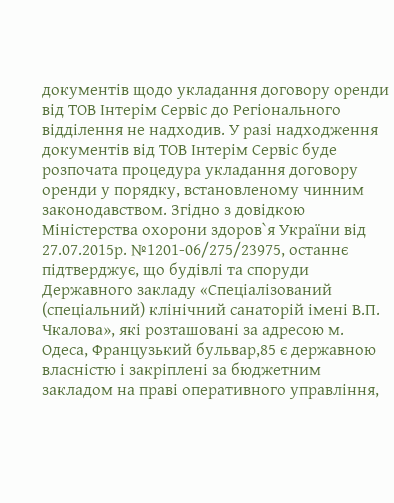документів щодо укладання договору оренди від ТОВ Інтерім Сервіс до Регіонального відділення не надходив. У разі надходження документів від ТОВ Інтерім Сервіс буде розпочата процедура укладання договору оренди у порядку, встановленому чинним законодавством. Згідно з довідкою Міністерства охорони здоров`я України від 27.07.2015р. №1201-06/275/23975, останнє підтверджує, що будівлі та споруди Державного закладу «Спеціалізований (спеціальний) клінічний санаторій імені В.П. Чкалова», які розташовані за адресою м. Одеса, Французький бульвар,85 є державною власністю і закріплені за бюджетним закладом на праві оперативного управління,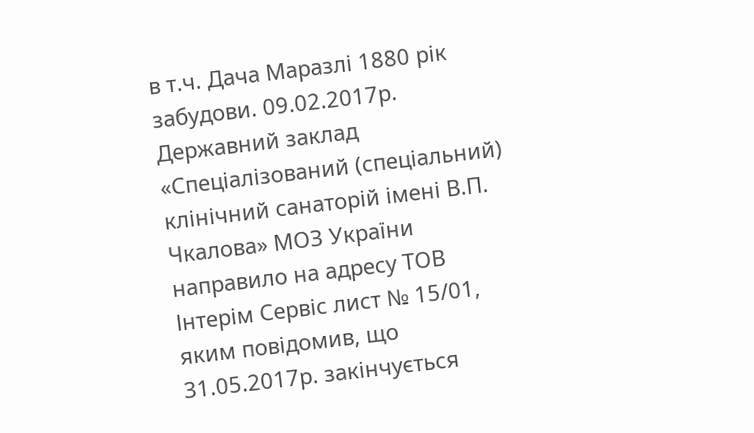в т.ч. Дача Маразлі 1880 рік забудови. 09.02.2017р. Державний заклад «Спеціалізований (спеціальний) клінічний санаторій імені В.П. Чкалова» МОЗ України направило на адресу ТОВ Інтерім Сервіс лист № 15/01, яким повідомив, що 31.05.2017р. закінчується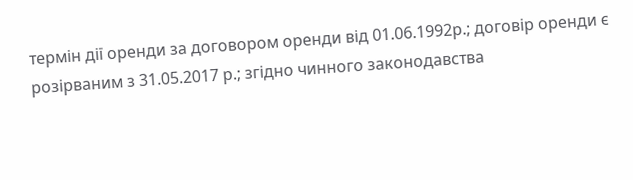термін дії оренди за договором оренди від 01.06.1992р.; договір оренди є розірваним з 31.05.2017 р.; згідно чинного законодавства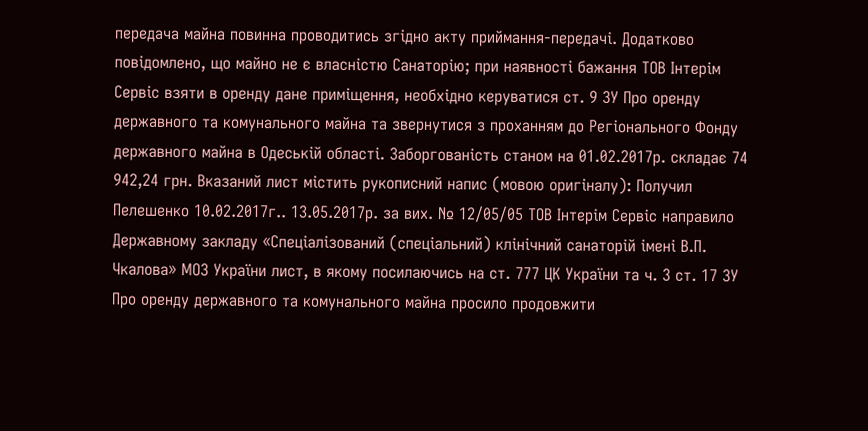передача майна повинна проводитись згідно акту приймання-передачі. Додатково повідомлено, що майно не є власністю Санаторію; при наявності бажання ТОВ Інтерім Сервіс взяти в оренду дане приміщення, необхідно керуватися ст. 9 ЗУ Про оренду державного та комунального майна та звернутися з проханням до Регіонального Фонду державного майна в Одеській області. Заборгованість станом на 01.02.2017р. складає 74 942,24 грн. Вказаний лист містить рукописний напис (мовою оригіналу): Получил Пелешенко 10.02.2017г.. 13.05.2017р. за вих. № 12/05/05 ТОВ Інтерім Сервіс направило Державному закладу «Спеціалізований (спеціальний) клінічний санаторій імені В.П. Чкалова» МОЗ України лист, в якому посилаючись на ст. 777 ЦК України та ч. 3 ст. 17 ЗУ Про оренду державного та комунального майна просило продовжити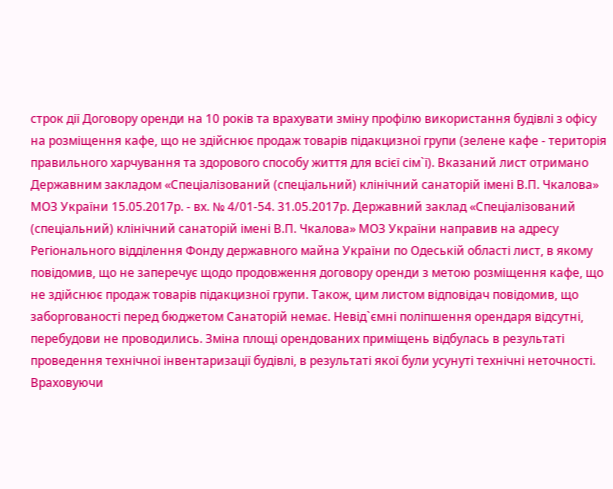строк дії Договору оренди на 10 років та врахувати зміну профілю використання будівлі з офісу на розміщення кафе, що не здійснює продаж товарів підакцизної групи (зелене кафе - територія правильного харчування та здорового способу життя для всієї сім`ї). Вказаний лист отримано Державним закладом «Спеціалізований (спеціальний) клінічний санаторій імені В.П. Чкалова» МОЗ України 15.05.2017р. - вх. № 4/01-54. 31.05.2017р. Державний заклад «Спеціалізований (спеціальний) клінічний санаторій імені В.П. Чкалова» МОЗ України направив на адресу Регіонального відділення Фонду державного майна України по Одеській області лист, в якому повідомив, що не заперечує щодо продовження договору оренди з метою розміщення кафе, що не здійснює продаж товарів підакцизної групи. Також, цим листом відповідач повідомив, що заборгованості перед бюджетом Санаторій немає. Невід`ємні поліпшення орендаря відсутні, перебудови не проводились. Зміна площі орендованих приміщень відбулась в результаті проведення технічної інвентаризації будівлі, в результаті якої були усунуті технічні неточності. Враховуючи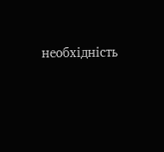необхідність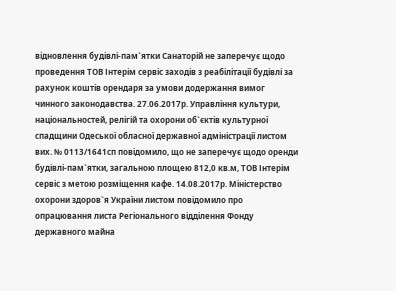відновлення будівлі-пам`ятки Санаторій не заперечує щодо проведення ТОВ Інтерім сервіс заходів з реабілітації будівлі за рахунок коштів орендаря за умови додержання вимог чинного законодавства. 27.06.2017р. Управління культури, національностей, релігій та охорони об`єктів культурної спадщини Одеської обласної державної адміністрації листом вих. № 0113/1641сп повідомило, що не заперечує щодо оренди будівлі-пам`ятки, загальною площею 812,0 кв.м, ТОВ Інтерім сервіс з метою розміщення кафе. 14.08.2017р. Міністерство охорони здоров`я України листом повідомило про опрацювання листа Регіонального відділення Фонду державного майна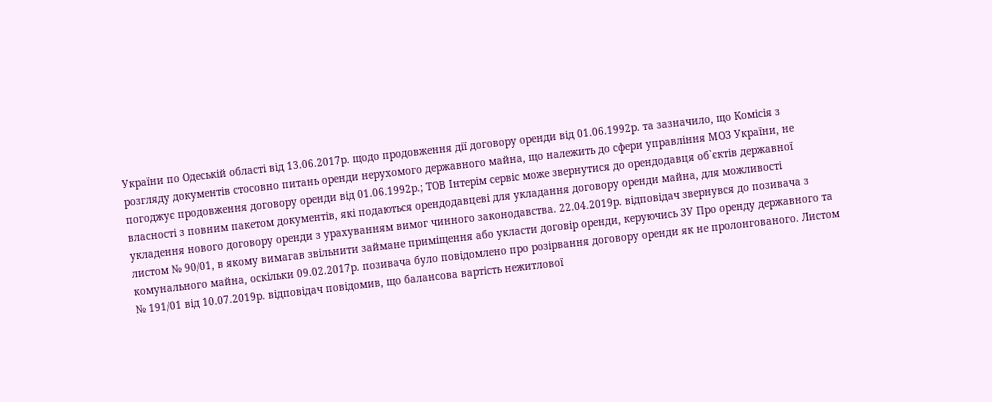України по Одеській області від 13.06.2017р. щодо продовження дії договору оренди від 01.06.1992р. та зазначило, що Комісія з розгляду документів стосовно питань оренди нерухомого державного майна, що належить до сфери управління МОЗ України, не погоджує продовження договору оренди від 01.06.1992р.; ТОВ Інтерім сервіс може звернутися до орендодавця об`єктів державної власності з повним пакетом документів, які подаються орендодавцеві для укладання договору оренди майна, для можливості укладення нового договору оренди з урахуванням вимог чинного законодавства. 22.04.2019р. відповідач звернувся до позивача з листом № 90/01, в якому вимагав звільнити займане приміщення або укласти договір оренди, керуючись ЗУ Про оренду державного та комунального майна, оскільки 09.02.2017р. позивача було повідомлено про розірвання договору оренди як не пролонгованого. Листом № 191/01 від 10.07.2019р. відповідач повідомив, що балансова вартість нежитлової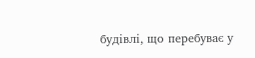будівлі, що перебуває у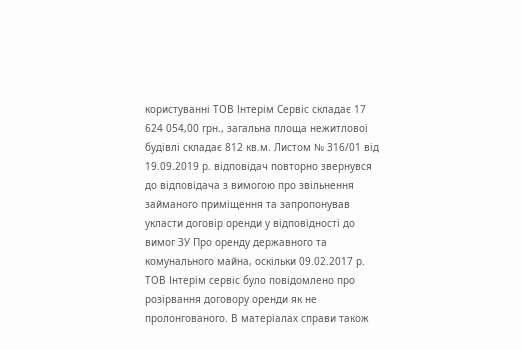користуванні ТОВ Інтерім Сервіс складає 17 624 054,00 грн., загальна площа нежитлової будівлі складає 812 кв.м. Листом № 316/01 від 19.09.2019 р. відповідач повторно звернувся до відповідача з вимогою про звільнення займаного приміщення та запропонував укласти договір оренди у відповідності до вимог ЗУ Про оренду державного та комунального майна, оскільки 09.02.2017 р. ТОВ Інтерім сервіс було повідомлено про розірвання договору оренди як не пролонгованого. В матеріалах справи також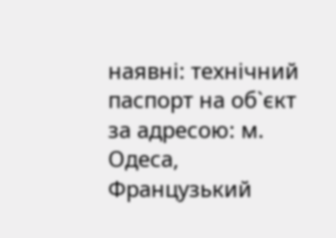наявні: технічний паспорт на об`єкт за адресою: м. Одеса, Французький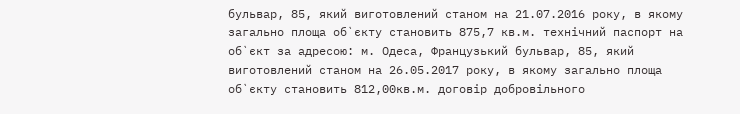бульвар, 85, який виготовлений станом на 21.07.2016 року, в якому загально площа об`єкту становить 875,7 кв.м. технічний паспорт на об`єкт за адресою: м. Одеса, Французький бульвар, 85, який виготовлений станом на 26.05.2017 року, в якому загально площа об`єкту становить 812,00кв.м. договір добровільного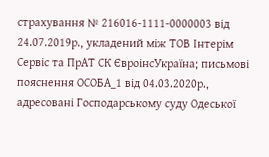страхування № 216016-1111-0000003 від 24.07.2019р., укладений між ТОВ Інтерім Сервіс та ПрАТ СК ЄвроінсУкраїна; письмові пояснення ОСОБА_1 від 04.03.2020р., адресовані Господарському суду Одеської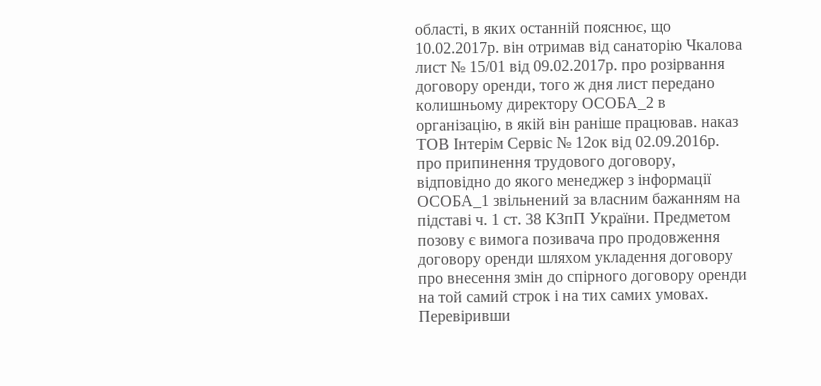області, в яких останній пояснює, що 10.02.2017р. він отримав від санаторію Чкалова лист № 15/01 від 09.02.2017р. про розірвання договору оренди, того ж дня лист передано колишньому директору ОСОБА_2 в організацію, в якій він раніше працював. наказ ТОВ Інтерім Сервіс № 12ок від 02.09.2016р. про припинення трудового договору, відповідно до якого менеджер з інформації ОСОБА_1 звільнений за власним бажанням на підставі ч. 1 ст. 38 КЗпП України. Предметом позову є вимога позивача про продовження договору оренди шляхом укладення договору про внесення змін до спірного договору оренди на той самий строк і на тих самих умовах. Перевіривши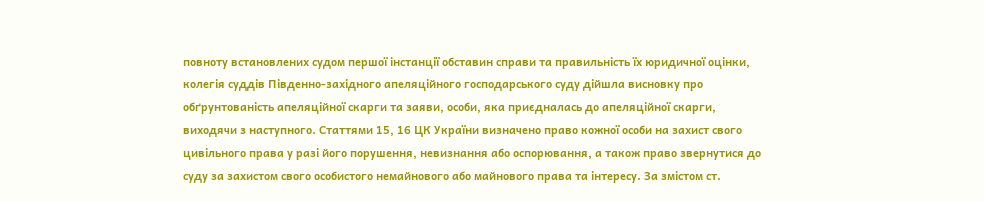повноту встановлених судом першої інстанції обставин справи та правильність їх юридичної оцінки, колегія суддів Південно-західного апеляційного господарського суду дійшла висновку про обґрунтованість апеляційної скарги та заяви, особи, яка приєдналась до апеляційної скарги, виходячи з наступного. Статтями 15, 16 ЦК України визначено право кожної особи на захист свого цивільного права у разі його порушення, невизнання або оспорювання, а також право звернутися до суду за захистом свого особистого немайнового або майнового права та інтересу. За змістом ст.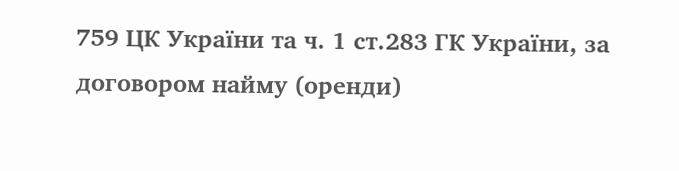759 ЦК України та ч. 1 ст.283 ГК України, за договором найму (оренди)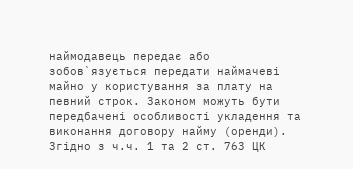наймодавець передає або зобов`язується передати наймачеві майно у користування за плату на певний строк. Законом можуть бути передбачені особливості укладення та виконання договору найму (оренди). Згідно з ч.ч. 1 та 2 ст. 763 ЦК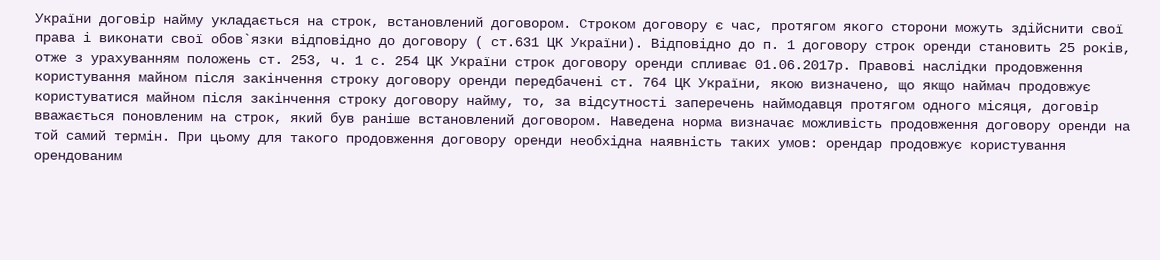України договір найму укладається на строк, встановлений договором. Строком договору є час, протягом якого сторони можуть здійснити свої права і виконати свої обов`язки відповідно до договору ( ст.631 ЦК України). Відповідно до п. 1 договору строк оренди становить 25 років, отже з урахуванням положень ст. 253, ч. 1 с. 254 ЦК України строк договору оренди спливає 01.06.2017р. Правові наслідки продовження користування майном після закінчення строку договору оренди передбачені ст. 764 ЦК України, якою визначено, що якщо наймач продовжує користуватися майном після закінчення строку договору найму, то, за відсутності заперечень наймодавця протягом одного місяця, договір вважається поновленим на строк, який був раніше встановлений договором. Наведена норма визначає можливість продовження договору оренди на той самий термін. При цьому для такого продовження договору оренди необхідна наявність таких умов: орендар продовжує користування орендованим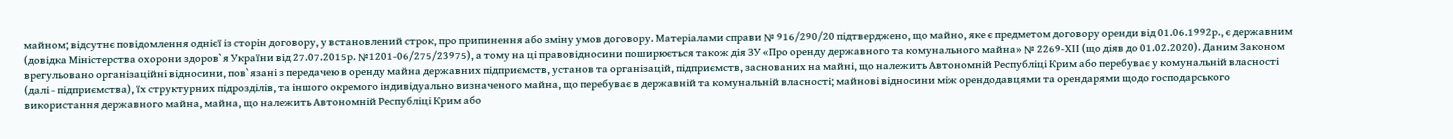майном; відсутнє повідомлення однієї із сторін договору, у встановлений строк, про припинення або зміну умов договору. Матеріалами справи № 916/290/20 підтверджено, що майно, яке є предметом договору оренди від 01.06.1992р., є державним (довідка Міністерства охорони здоров`я України від 27.07.2015р. №1201-06/275/23975), а тому на ці правовідносини поширюється також дія ЗУ «Про оренду державного та комунального майна» № 2269-ХІІ (що діяв до 01.02.2020). Даним Законом врегульовано організаційні відносини, пов`язані з передачею в оренду майна державних підприємств, установ та організацій, підприємств, заснованих на майні, що належить Автономній Республіці Крим або перебуває у комунальній власності (далі - підприємства), їх структурних підрозділів, та іншого окремого індивідуально визначеного майна, що перебуває в державній та комунальній власності; майнові відносини між орендодавцями та орендарями щодо господарського використання державного майна, майна, що належить Автономній Республіці Крим або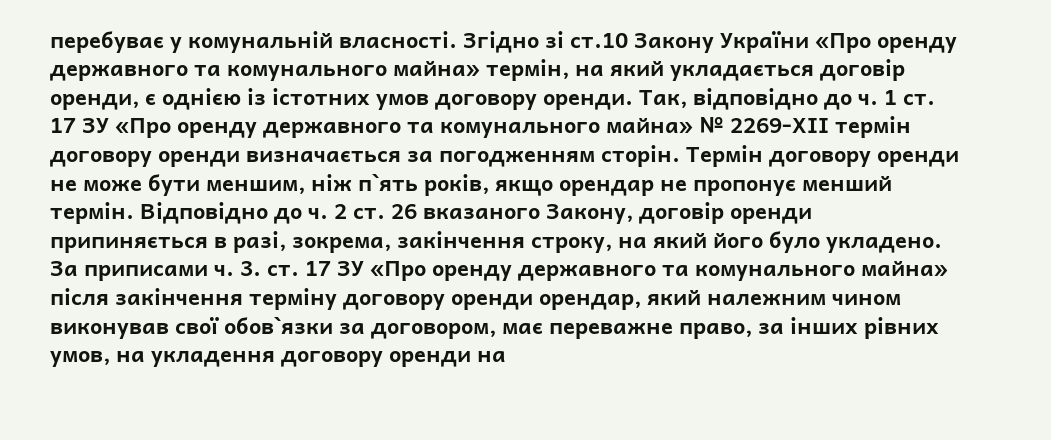перебуває у комунальній власності. Згідно зі ст.10 Закону України «Про оренду державного та комунального майна» термін, на який укладається договір оренди, є однією із істотних умов договору оренди. Так, відповідно до ч. 1 ст. 17 ЗУ «Про оренду державного та комунального майна» № 2269-ХІІ термін договору оренди визначається за погодженням сторін. Термін договору оренди не може бути меншим, ніж п`ять років, якщо орендар не пропонує менший термін. Відповідно до ч. 2 ст. 26 вказаного Закону, договір оренди припиняється в разі, зокрема, закінчення строку, на який його було укладено. За приписами ч. 3. ст. 17 ЗУ «Про оренду державного та комунального майна» після закінчення терміну договору оренди орендар, який належним чином виконував свої обов`язки за договором, має переважне право, за інших рівних умов, на укладення договору оренди на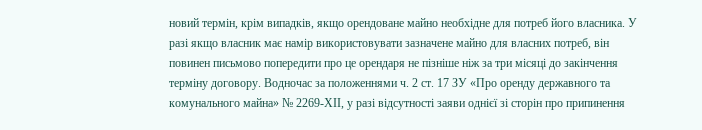новий термін, крім випадків, якщо орендоване майно необхідне для потреб його власника. У разі якщо власник має намір використовувати зазначене майно для власних потреб, він повинен письмово попередити про це орендаря не пізніше ніж за три місяці до закінчення терміну договору. Водночас за положеннями ч. 2 ст. 17 ЗУ «Про оренду державного та комунального майна» № 2269-ХІІ, у разі відсутності заяви однієї зі сторін про припинення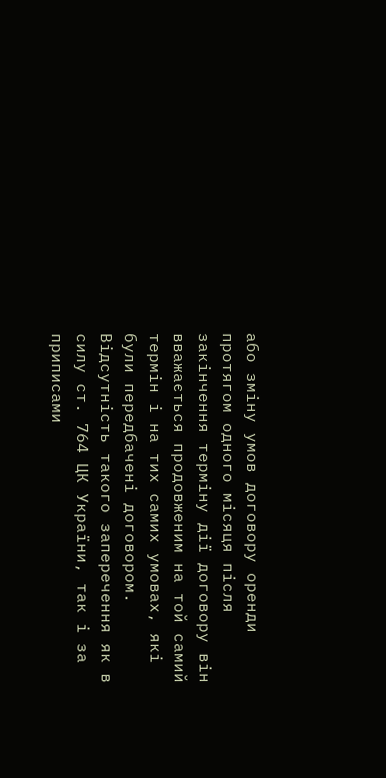або зміну умов договору оренди протягом одного місяця після закінчення терміну дії договору він вважається продовженим на той самий термін і на тих самих умовах, які були передбачені договором. Відсутність такого заперечення як в силу ст. 764 ЦК України, так і за приписами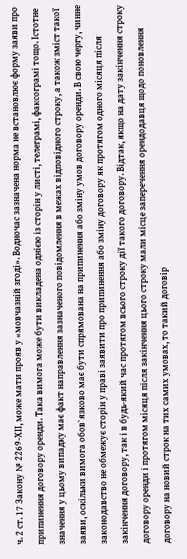ч. 2 ст. 17 Закону № 2269-ХІІ, може мати прояв у «мовчазній згоді». Водночас зазначена норма не встановлює форму заяви про припинення договору оренди. Така вимога може бути викладена однією із сторін у листі, телеграмі, факсограмі тощо. Істотне значення у цьому випадку має факт направлення зазначеного повідомлення в межах відповідного строку, а також зміст такої заяви, оскільки вимога обов`язково має бути спрямована на припинення або зміну умов договору оренди. В свою чергу, чинне законодавство не обмежує сторін у праві заявити про припинення або зміну договору як протягом одного місяця після закінчення договору, так і в будь-який час протягом всього строку дії такого договору. Відтак, якщо на дату закінчення строку договору оренди і протягом місяця після закінчення цього строку мали місце заперечення орендодавця щодо поновлення договору на новий строк на тих самих умовах, то такий договір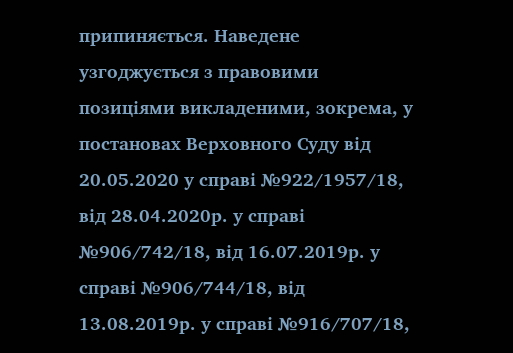припиняється. Наведене узгоджується з правовими позиціями викладеними, зокрема, у постановах Верховного Суду від 20.05.2020 у справі №922/1957/18, від 28.04.2020р. у справі №906/742/18, від 16.07.2019р. у справі №906/744/18, від 13.08.2019р. у справі №916/707/18,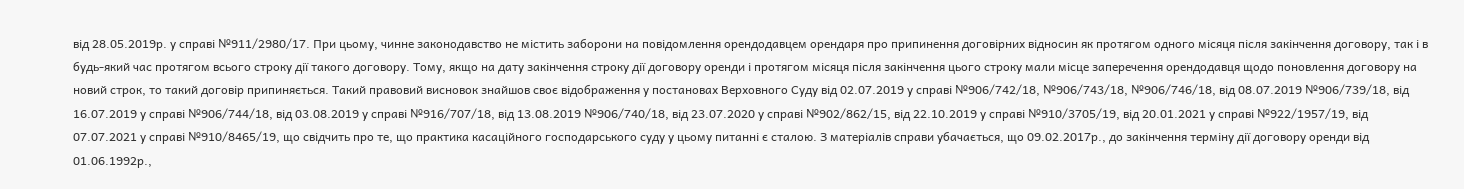від 28.05.2019р. у справі №911/2980/17. При цьому, чинне законодавство не містить заборони на повідомлення орендодавцем орендаря про припинення договірних відносин як протягом одного місяця після закінчення договору, так і в будь-який час протягом всього строку дії такого договору. Тому, якщо на дату закінчення строку дії договору оренди і протягом місяця після закінчення цього строку мали місце заперечення орендодавця щодо поновлення договору на новий строк, то такий договір припиняється. Такий правовий висновок знайшов своє відображення у постановах Верховного Суду від 02.07.2019 у справі №906/742/18, №906/743/18, №906/746/18, від 08.07.2019 №906/739/18, від 16.07.2019 у справі №906/744/18, від 03.08.2019 у справі №916/707/18, від 13.08.2019 №906/740/18, від 23.07.2020 у справі №902/862/15, від 22.10.2019 у справі №910/3705/19, від 20.01.2021 у справі №922/1957/19, від 07.07.2021 у справі №910/8465/19, що свідчить про те, що практика касаційного господарського суду у цьому питанні є сталою. З матеріалів справи убачається, що 09.02.2017р., до закінчення терміну дії договору оренди від 01.06.1992р.,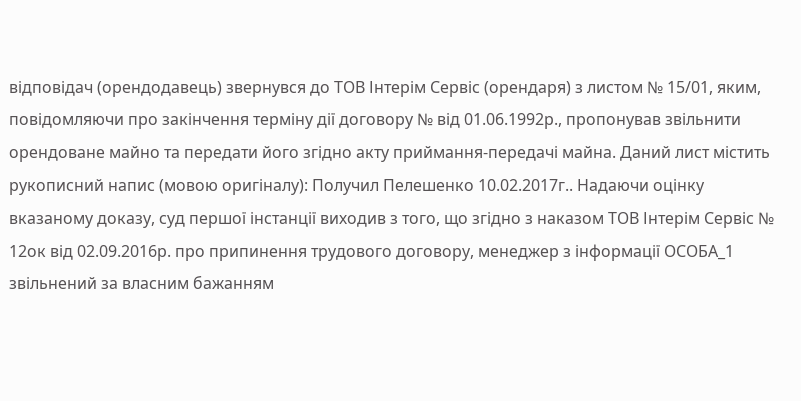відповідач (орендодавець) звернувся до ТОВ Інтерім Сервіс (орендаря) з листом № 15/01, яким, повідомляючи про закінчення терміну дії договору № від 01.06.1992р., пропонував звільнити орендоване майно та передати його згідно акту приймання-передачі майна. Даний лист містить рукописний напис (мовою оригіналу): Получил Пелешенко 10.02.2017г.. Надаючи оцінку вказаному доказу, суд першої інстанції виходив з того, що згідно з наказом ТОВ Інтерім Сервіс № 12ок від 02.09.2016р. про припинення трудового договору, менеджер з інформації ОСОБА_1 звільнений за власним бажанням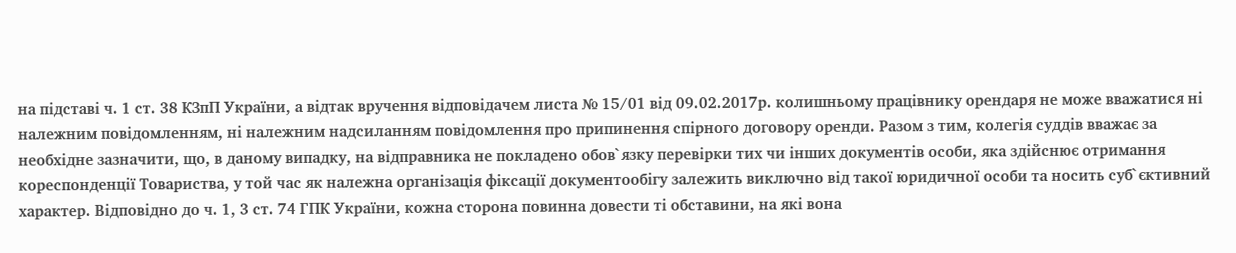на підставі ч. 1 ст. 38 КЗпП України, а відтак вручення відповідачем листа № 15/01 від 09.02.2017р. колишньому працівнику орендаря не може вважатися ні належним повідомленням, ні належним надсиланням повідомлення про припинення спірного договору оренди. Разом з тим, колегія суддів вважає за необхідне зазначити, що, в даному випадку, на відправника не покладено обов`язку перевірки тих чи інших документів особи, яка здійснює отримання кореспонденції Товариства, у той час як належна організація фіксації документообігу залежить виключно від такої юридичної особи та носить суб`єктивний характер. Відповідно до ч. 1, 3 ст. 74 ГПК України, кожна сторона повинна довести ті обставини, на які вона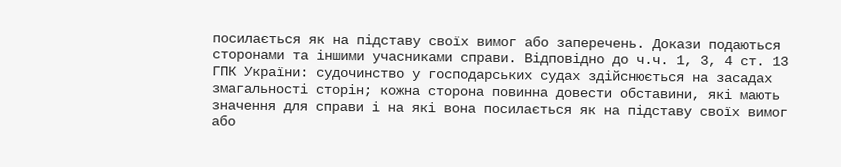посилається як на підставу своїх вимог або заперечень. Докази подаються сторонами та іншими учасниками справи. Відповідно до ч.ч. 1, 3, 4 ст. 13 ГПК України: судочинство у господарських судах здійснюється на засадах змагальності сторін; кожна сторона повинна довести обставини, які мають значення для справи і на які вона посилається як на підставу своїх вимог або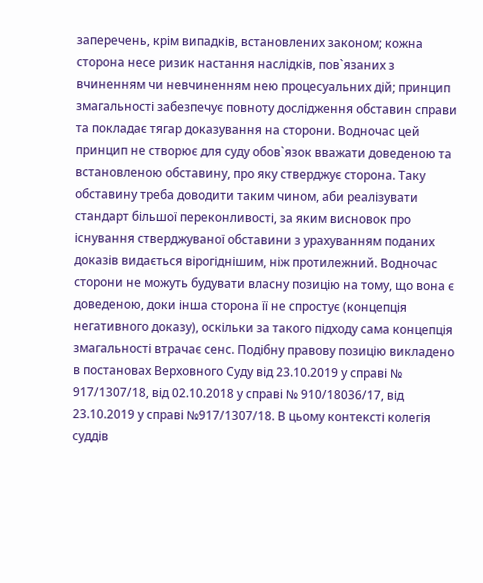заперечень, крім випадків, встановлених законом; кожна сторона несе ризик настання наслідків, пов`язаних з вчиненням чи невчиненням нею процесуальних дій; принцип змагальності забезпечує повноту дослідження обставин справи та покладає тягар доказування на сторони. Водночас цей принцип не створює для суду обов`язок вважати доведеною та встановленою обставину, про яку стверджує сторона. Таку обставину треба доводити таким чином, аби реалізувати стандарт більшої переконливості, за яким висновок про існування стверджуваної обставини з урахуванням поданих доказів видається вірогіднішим, ніж протилежний. Водночас сторони не можуть будувати власну позицію на тому, що вона є доведеною, доки інша сторона її не спростує (концепція негативного доказу), оскільки за такого підходу сама концепція змагальності втрачає сенс. Подібну правову позицію викладено в постановах Верховного Суду від 23.10.2019 у справі № 917/1307/18, від 02.10.2018 у справі № 910/18036/17, від 23.10.2019 у справі №917/1307/18. В цьому контексті колегія суддів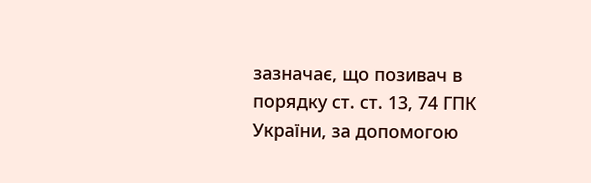зазначає, що позивач в порядку ст. ст. 13, 74 ГПК України, за допомогою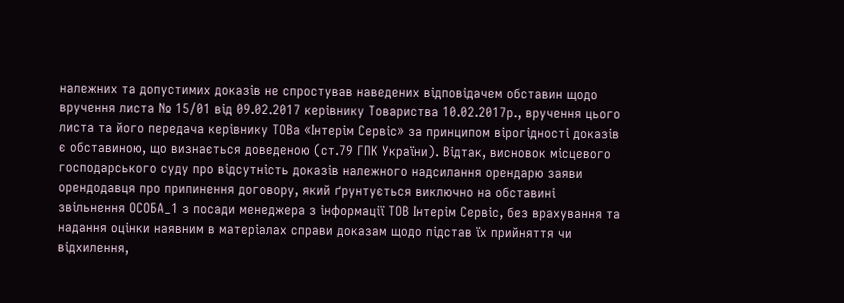належних та допустимих доказів не спростував наведених відповідачем обставин щодо вручення листа № 15/01 від 09.02.2017 керівнику Товариства 10.02.2017р., вручення цього листа та його передача керівнику ТОВа «Інтерім Сервіс» за принципом вірогідності доказів є обставиною, що визнається доведеною (ст.79 ГПК України). Відтак, висновок місцевого господарського суду про відсутність доказів належного надсилання орендарю заяви орендодавця про припинення договору, який ґрунтується виключно на обставині звільнення ОСОБА_1 з посади менеджера з інформації ТОВ Інтерім Сервіс, без врахування та надання оцінки наявним в матеріалах справи доказам щодо підстав їх прийняття чи відхилення,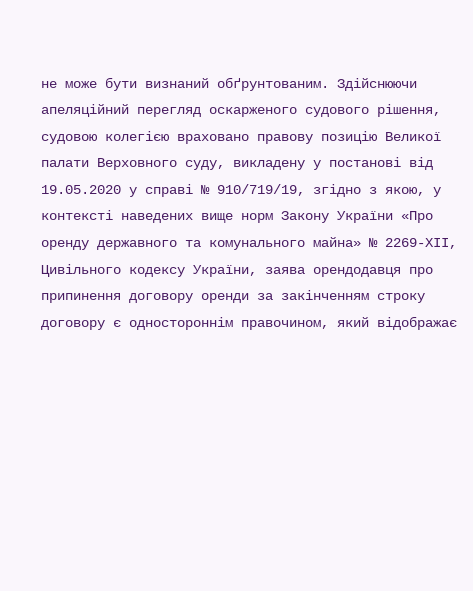не може бути визнаний обґрунтованим. Здійснюючи апеляційний перегляд оскарженого судового рішення, судовою колегією враховано правову позицію Великої палати Верховного суду, викладену у постанові від 19.05.2020 у справі № 910/719/19, згідно з якою, у контексті наведених вище норм Закону України «Про оренду державного та комунального майна» № 2269-ХІІ, Цивільного кодексу України, заява орендодавця про припинення договору оренди за закінченням строку договору є одностороннім правочином, який відображає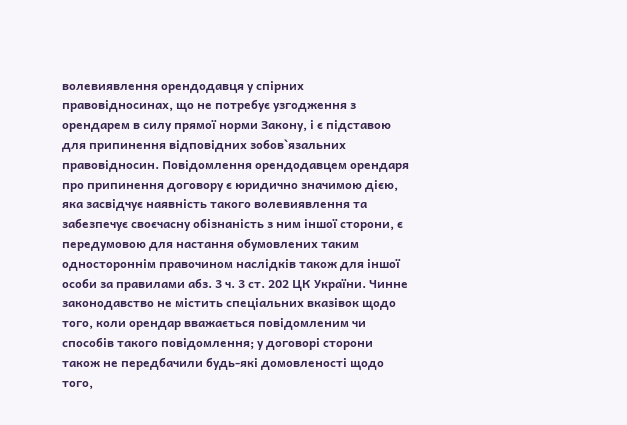волевиявлення орендодавця у спірних правовідносинах, що не потребує узгодження з орендарем в силу прямої норми Закону, і є підставою для припинення відповідних зобов`язальних правовідносин. Повідомлення орендодавцем орендаря про припинення договору є юридично значимою дією, яка засвідчує наявність такого волевиявлення та забезпечує своєчасну обізнаність з ним іншої сторони, є передумовою для настання обумовлених таким одностороннім правочином наслідків також для іншої особи за правилами абз. 3 ч. 3 ст. 202 ЦК України. Чинне законодавство не містить спеціальних вказівок щодо того, коли орендар вважається повідомленим чи способів такого повідомлення; у договорі сторони також не передбачили будь-які домовленості щодо того,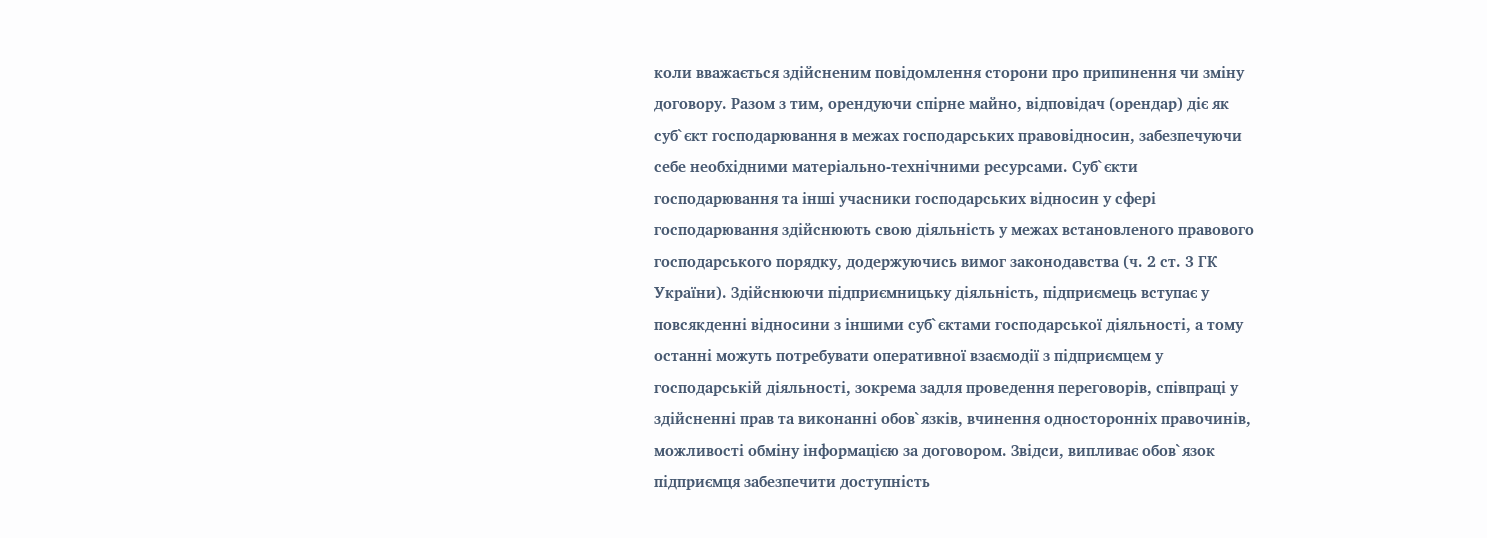коли вважається здійсненим повідомлення сторони про припинення чи зміну договору. Разом з тим, орендуючи спірне майно, відповідач (орендар) діє як суб`єкт господарювання в межах господарських правовідносин, забезпечуючи себе необхідними матеріально-технічними ресурсами. Суб`єкти господарювання та інші учасники господарських відносин у сфері господарювання здійснюють свою діяльність у межах встановленого правового господарського порядку, додержуючись вимог законодавства (ч. 2 ст. 3 ГК України). Здійснюючи підприємницьку діяльність, підприємець вступає у повсякденні відносини з іншими суб`єктами господарської діяльності, а тому останні можуть потребувати оперативної взаємодії з підприємцем у господарській діяльності, зокрема задля проведення переговорів, співпраці у здійсненні прав та виконанні обов`язків, вчинення односторонніх правочинів, можливості обміну інформацією за договором. Звідси, випливає обов`язок підприємця забезпечити доступність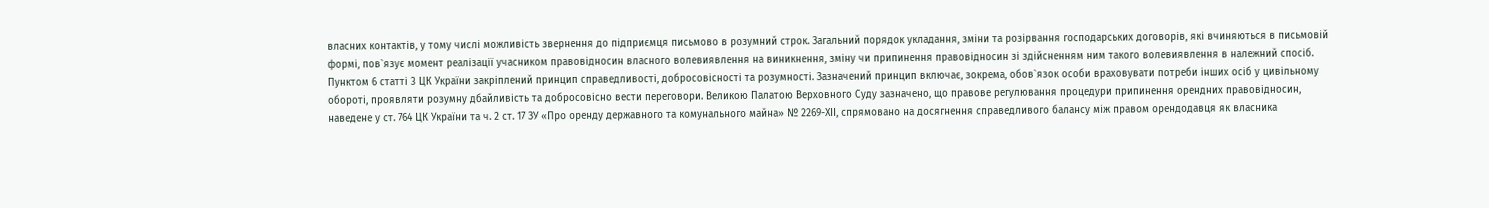власних контактів, у тому числі можливість звернення до підприємця письмово в розумний строк. Загальний порядок укладання, зміни та розірвання господарських договорів, які вчиняються в письмовій формі, пов`язує момент реалізації учасником правовідносин власного волевиявлення на виникнення, зміну чи припинення правовідносин зі здійсненням ним такого волевиявлення в належний спосіб. Пунктом 6 статті 3 ЦК України закріплений принцип справедливості, добросовісності та розумності. Зазначений принцип включає, зокрема, обов`язок особи враховувати потреби інших осіб у цивільному обороті, проявляти розумну дбайливість та добросовісно вести переговори. Великою Палатою Верховного Суду зазначено, що правове регулювання процедури припинення орендних правовідносин, наведене у ст. 764 ЦК України та ч. 2 ст. 17 ЗУ «Про оренду державного та комунального майна» № 2269-ХІІ, спрямовано на досягнення справедливого балансу між правом орендодавця як власника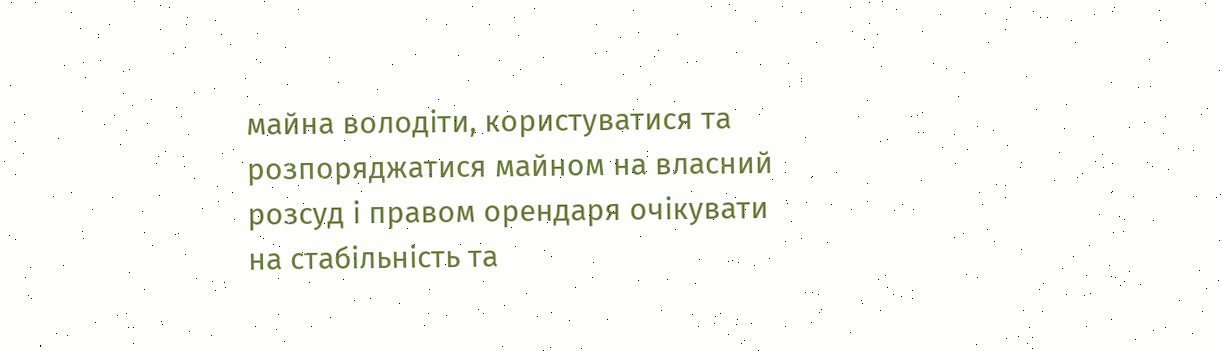майна володіти, користуватися та розпоряджатися майном на власний розсуд і правом орендаря очікувати на стабільність та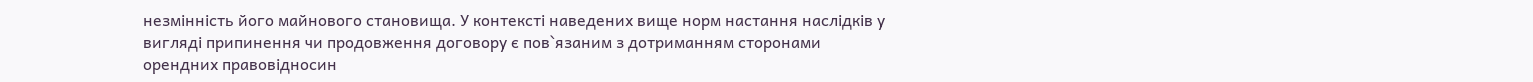незмінність його майнового становища. У контексті наведених вище норм настання наслідків у вигляді припинення чи продовження договору є пов`язаним з дотриманням сторонами орендних правовідносин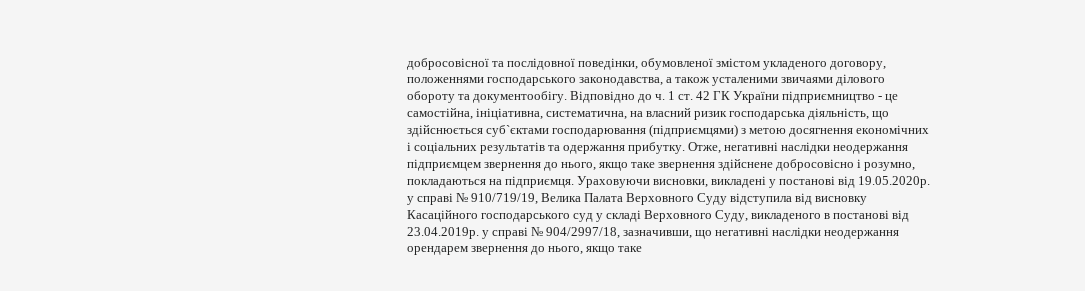добросовісної та послідовної поведінки, обумовленої змістом укладеного договору, положеннями господарського законодавства, а також усталеними звичаями ділового обороту та документообігу. Відповідно до ч. 1 ст. 42 ГК України підприємництво - це самостійна, ініціативна, систематична, на власний ризик господарська діяльність, що здійснюється суб`єктами господарювання (підприємцями) з метою досягнення економічних і соціальних результатів та одержання прибутку. Отже, негативні наслідки неодержання підприємцем звернення до нього, якщо таке звернення здійснене добросовісно і розумно, покладаються на підприємця. Ураховуючи висновки, викладені у постанові від 19.05.2020р. у справі № 910/719/19, Велика Палата Верховного Суду відступила від висновку Касаційного господарського суд у складі Верховного Суду, викладеного в постанові від 23.04.2019р. у справі № 904/2997/18, зазначивши, що негативні наслідки неодержання орендарем звернення до нього, якщо таке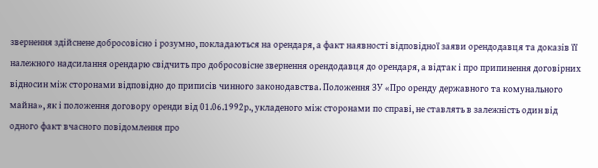звернення здійснене добросовісно і розумно, покладаються на орендаря, а факт наявності відповідної заяви орендодавця та доказів її належного надсилання орендарю свідчить про добросовісне звернення орендодавця до орендаря, а відтак і про припинення договірних відносин між сторонами відповідно до приписів чинного законодавства. Положення ЗУ «Про оренду державного та комунального майна», як і положення договору оренди від 01.06.1992р., укладеного між сторонами по справі, не ставлять в залежність один від одного факт вчасного повідомлення про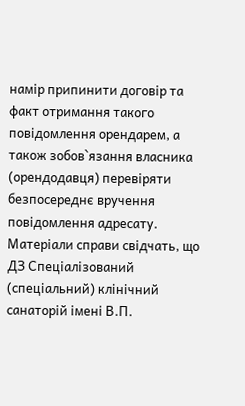намір припинити договір та факт отримання такого повідомлення орендарем, а також зобов`язання власника (орендодавця) перевіряти безпосереднє вручення повідомлення адресату. Матеріали справи свідчать, що ДЗ Спеціалізований (спеціальний) клінічний санаторій імені В.П.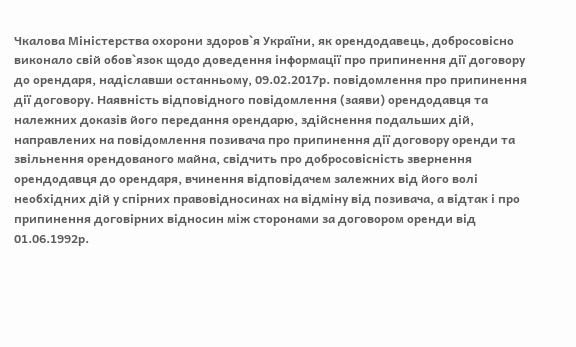Чкалова Міністерства охорони здоров`я України, як орендодавець, добросовісно виконало свій обов`язок щодо доведення інформації про припинення дії договору до орендаря, надіславши останньому, 09.02.2017р. повідомлення про припинення дії договору. Наявність відповідного повідомлення (заяви) орендодавця та належних доказів його передання орендарю, здійснення подальших дій, направлених на повідомлення позивача про припинення дії договору оренди та звільнення орендованого майна, свідчить про добросовісність звернення орендодавця до орендаря, вчинення відповідачем залежних від його волі необхідних дій у спірних правовідносинах на відміну від позивача, а відтак і про припинення договірних відносин між сторонами за договором оренди від 01.06.1992р.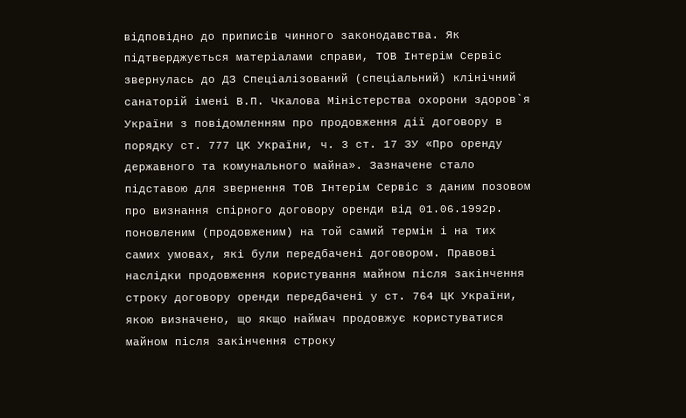відповідно до приписів чинного законодавства. Як підтверджується матеріалами справи, ТОВ Інтерім Сервіс звернулась до ДЗ Спеціалізований (спеціальний) клінічний санаторій імені В.П. Чкалова Міністерства охорони здоров`я України з повідомленням про продовження дії договору в порядку ст. 777 ЦК України, ч. 3 ст. 17 ЗУ «Про оренду державного та комунального майна». Зазначене стало підставою для звернення ТОВ Інтерім Сервіс з даним позовом про визнання спірного договору оренди від 01.06.1992р. поновленим (продовженим) на той самий термін і на тих самих умовах, які були передбачені договором. Правові наслідки продовження користування майном після закінчення строку договору оренди передбачені у ст. 764 ЦК України, якою визначено, що якщо наймач продовжує користуватися майном після закінчення строку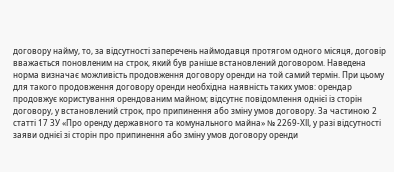договору найму, то, за відсутності заперечень наймодавця протягом одного місяця, договір вважається поновленим на строк, який був раніше встановлений договором. Наведена норма визначає можливість продовження договору оренди на той самий термін. При цьому для такого продовження договору оренди необхідна наявність таких умов: орендар продовжує користування орендованим майном; відсутнє повідомлення однієї із сторін договору, у встановлений строк, про припинення або зміну умов договору. За частиною 2 статті 17 ЗУ «Про оренду державного та комунального майна» № 2269-ХІІ, у разі відсутності заяви однієї зі сторін про припинення або зміну умов договору оренди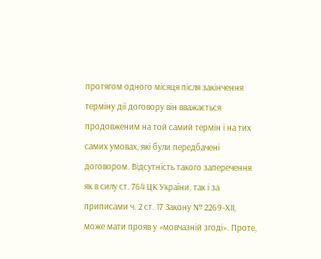протягом одного місяця після закінчення терміну дії договору він вважається продовженим на той самий термін і на тих самих умовах, які були передбачені договором. Відсутність такого заперечення як в силу ст. 764 ЦК України, так і за приписами ч. 2 ст. 17 Закону № 2269-ХІІ, може мати прояв у «мовчазній згоді». Проте,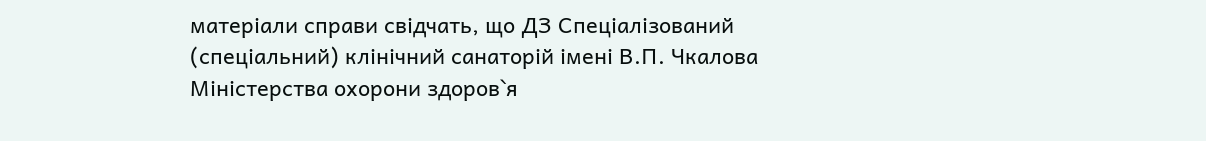матеріали справи свідчать, що ДЗ Спеціалізований (спеціальний) клінічний санаторій імені В.П. Чкалова Міністерства охорони здоров`я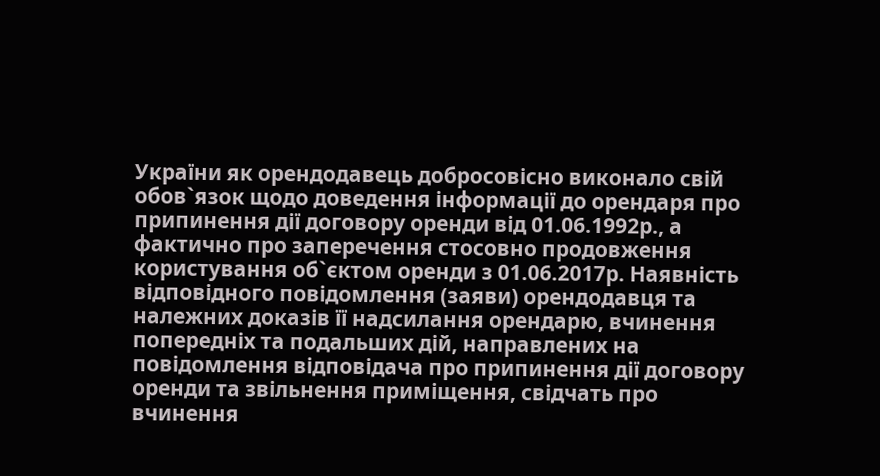України як орендодавець добросовісно виконало свій обов`язок щодо доведення інформації до орендаря про припинення дії договору оренди від 01.06.1992р., а фактично про заперечення стосовно продовження користування об`єктом оренди з 01.06.2017р. Наявність відповідного повідомлення (заяви) орендодавця та належних доказів її надсилання орендарю, вчинення попередніх та подальших дій, направлених на повідомлення відповідача про припинення дії договору оренди та звільнення приміщення, свідчать про вчинення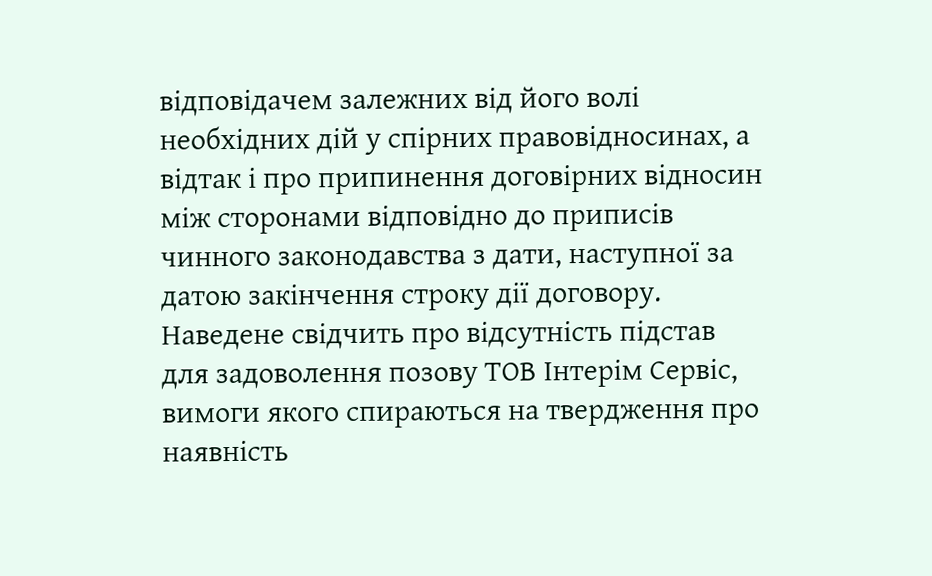відповідачем залежних від його волі необхідних дій у спірних правовідносинах, а відтак і про припинення договірних відносин між сторонами відповідно до приписів чинного законодавства з дати, наступної за датою закінчення строку дії договору. Наведене свідчить про відсутність підстав для задоволення позову ТОВ Інтерім Сервіс, вимоги якого спираються на твердження про наявність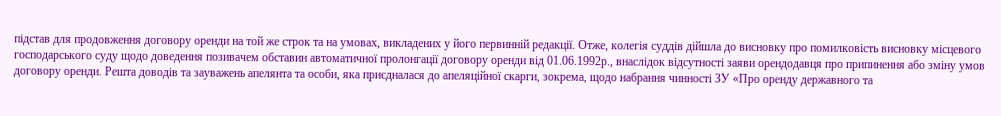підстав для продовження договору оренди на той же строк та на умовах, викладених у його первинній редакції. Отже, колегія суддів дійшла до висновку про помилковість висновку місцевого господарського суду щодо доведення позивачем обставин автоматичної пролонгації договору оренди від 01.06.1992р., внаслідок відсутності заяви орендодавця про припинення або зміну умов договору оренди. Решта доводів та зауважень апелянта та особи, яка приєдналася до апеляційної скарги, зокрема, щодо набрання чинності ЗУ «Про оренду державного та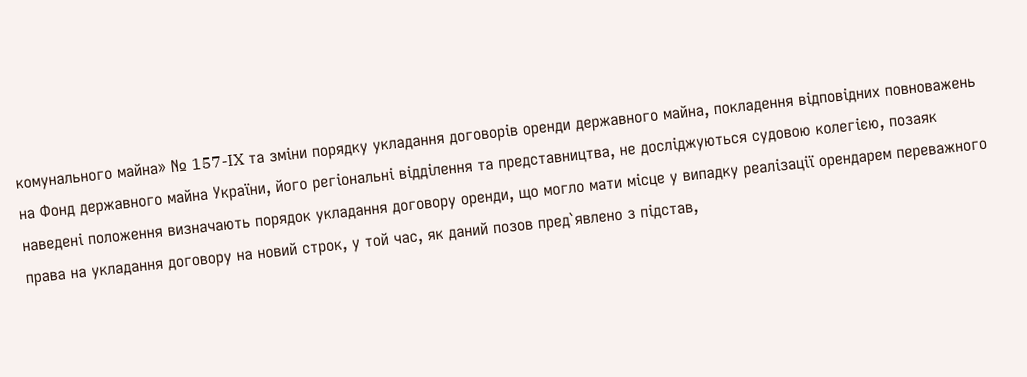комунального майна» № 157-IX та зміни порядку укладання договорів оренди державного майна, покладення відповідних повноважень на Фонд державного майна України, його регіональні відділення та представництва, не досліджуються судовою колегією, позаяк наведені положення визначають порядок укладання договору оренди, що могло мати місце у випадку реалізації орендарем переважного права на укладання договору на новий строк, у той час, як даний позов пред`явлено з підстав,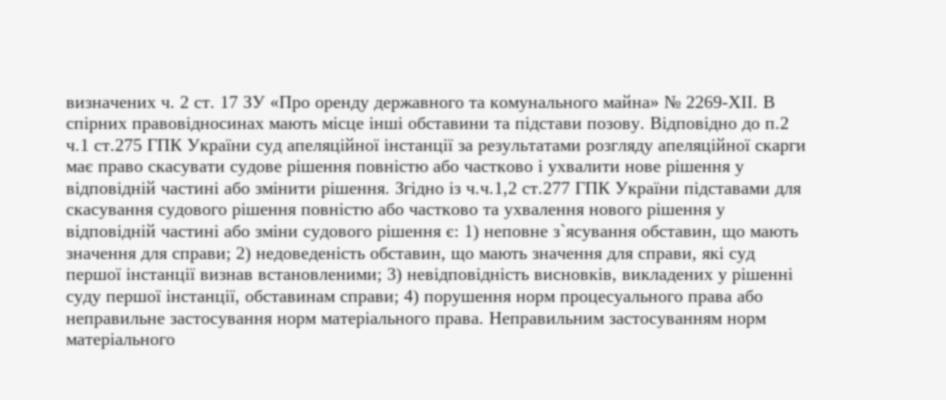визначених ч. 2 ст. 17 ЗУ «Про оренду державного та комунального майна» № 2269-ХІІ. В спірних правовідносинах мають місце інші обставини та підстави позову. Відповідно до п.2 ч.1 ст.275 ГПК України суд апеляційної інстанції за результатами розгляду апеляційної скарги має право скасувати судове рішення повністю або частково і ухвалити нове рішення у відповідній частині або змінити рішення. Згідно із ч.ч.1,2 ст.277 ГПК України підставами для скасування судового рішення повністю або частково та ухвалення нового рішення у відповідній частині або зміни судового рішення є: 1) неповне з`ясування обставин, що мають значення для справи; 2) недоведеність обставин, що мають значення для справи, які суд першої інстанції визнав встановленими; 3) невідповідність висновків, викладених у рішенні суду першої інстанції, обставинам справи; 4) порушення норм процесуального права або неправильне застосування норм матеріального права. Неправильним застосуванням норм матеріального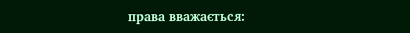права вважається: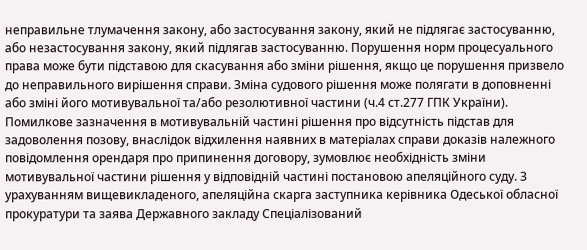неправильне тлумачення закону, або застосування закону, який не підлягає застосуванню, або незастосування закону, який підлягав застосуванню. Порушення норм процесуального права може бути підставою для скасування або зміни рішення, якщо це порушення призвело до неправильного вирішення справи. Зміна судового рішення може полягати в доповненні або зміні його мотивувальної та/або резолютивної частини (ч.4 ст.277 ГПК України). Помилкове зазначення в мотивувальній частині рішення про відсутність підстав для задоволення позову, внаслідок відхилення наявних в матеріалах справи доказів належного повідомлення орендаря про припинення договору, зумовлює необхідність зміни мотивувальної частини рішення у відповідній частині постановою апеляційного суду. З урахуванням вищевикладеного, апеляційна скарга заступника керівника Одеської обласної прокуратури та заява Державного закладу Спеціалізований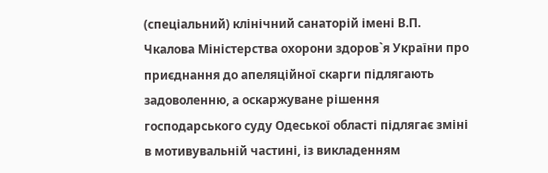(спеціальний) клінічний санаторій імені В.П. Чкалова Міністерства охорони здоров`я України про приєднання до апеляційної скарги підлягають задоволенню, а оскаржуване рішення господарського суду Одеської області підлягає зміні в мотивувальній частині, із викладенням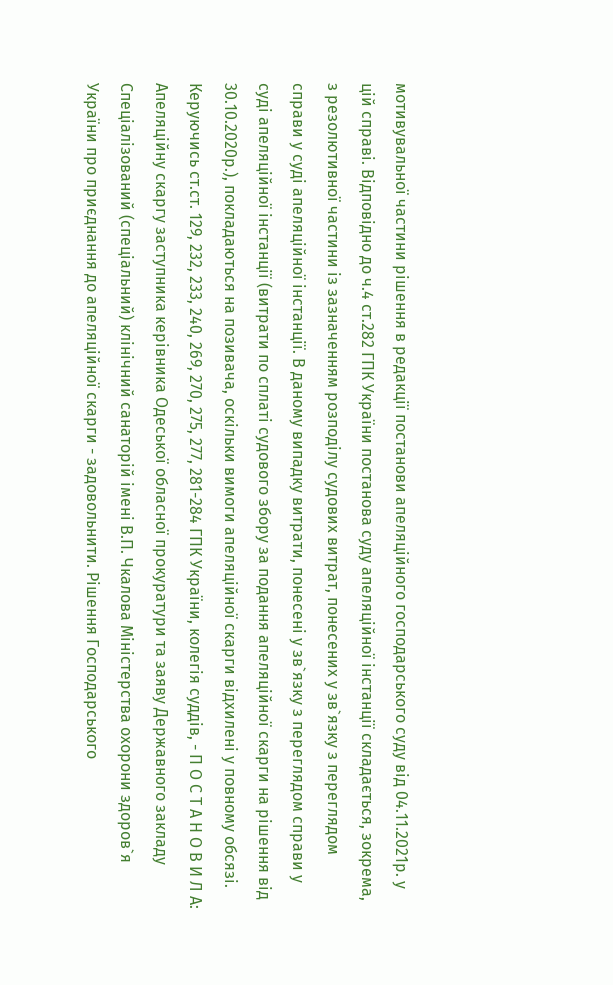мотивувальної частини рішення в редакції постанови апеляційного господарського суду від 04.11.2021р. у цій справі. Відповідно до ч.4 ст.282 ГПК України постанова суду апеляційної інстанції складається, зокрема, з резолютивної частини із зазначенням розподілу судових витрат, понесених у зв`язку з переглядом справи у суді апеляційної інстанції. В даному випадку витрати, понесені у зв`язку з переглядом справи у суді апеляційної інстанції (витрати по сплаті судового збору за подання апеляційної скарги на рішення від 30.10.2020р.), покладаються на позивача, оскільки вимоги апеляційної скарги відхилені у повному обсязі. Керуючись ст.ст. 129, 232, 233, 240, 269, 270, 275, 277, 281-284 ГПК України, колегія суддів, - П О С Т А Н О В И Л А: Апеляційну скаргу заступника керівника Одеської обласної прокуратури та заяву Державного закладу Спеціалізований (спеціальний) клінічний санаторій імені В.П. Чкалова Міністерства охорони здоров`я України про приєднання до апеляційної скарги - задовольнити. Рішення Господарського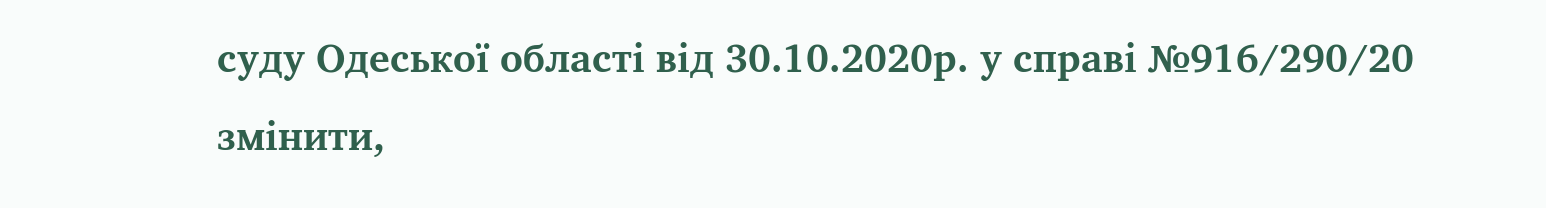суду Одеської області від 30.10.2020р. у справі №916/290/20 змінити,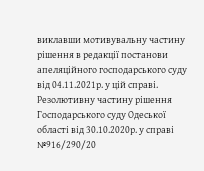виклавши мотивувальну частину рішення в редакції постанови апеляційного господарського суду від 04.11.2021р. у цій справі. Резолютивну частину рішення Господарського суду Одеської області від 30.10.2020р. у справі №916/290/20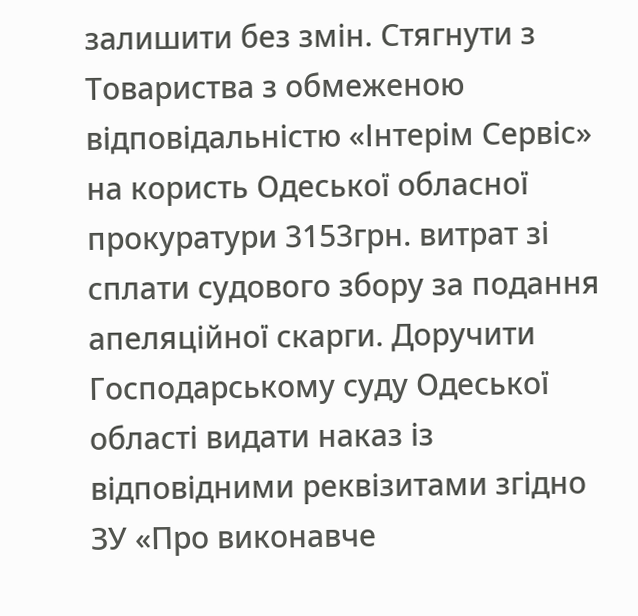залишити без змін. Стягнути з Товариства з обмеженою відповідальністю «Інтерім Сервіс» на користь Одеської обласної прокуратури 3153грн. витрат зі сплати судового збору за подання апеляційної скарги. Доручити Господарському суду Одеської області видати наказ із відповідними реквізитами згідно ЗУ «Про виконавче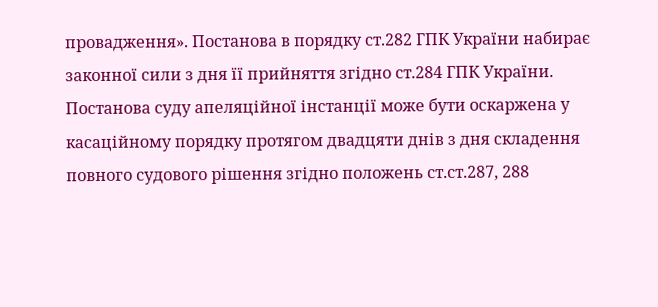провадження». Постанова в порядку ст.282 ГПК України набирає законної сили з дня її прийняття згідно ст.284 ГПК України. Постанова суду апеляційної інстанції може бути оскаржена у касаційному порядку протягом двадцяти днів з дня складення повного судового рішення згідно положень ст.ст.287, 288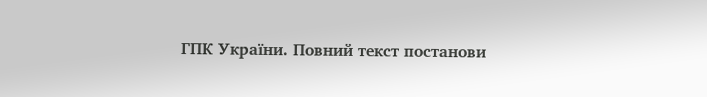ГПК України. Повний текст постанови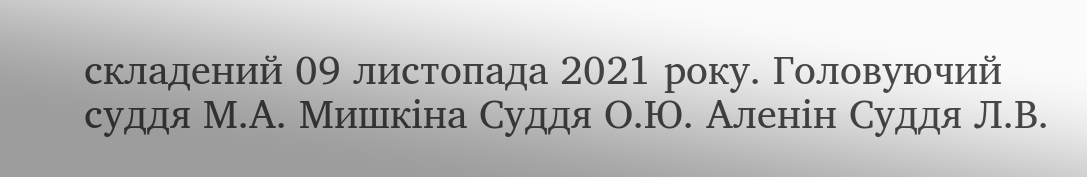складений 09 листопада 2021 року. Головуючий суддя М.А. Мишкіна Суддя О.Ю. Аленін Суддя Л.В.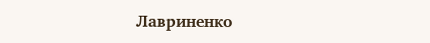Лавриненко